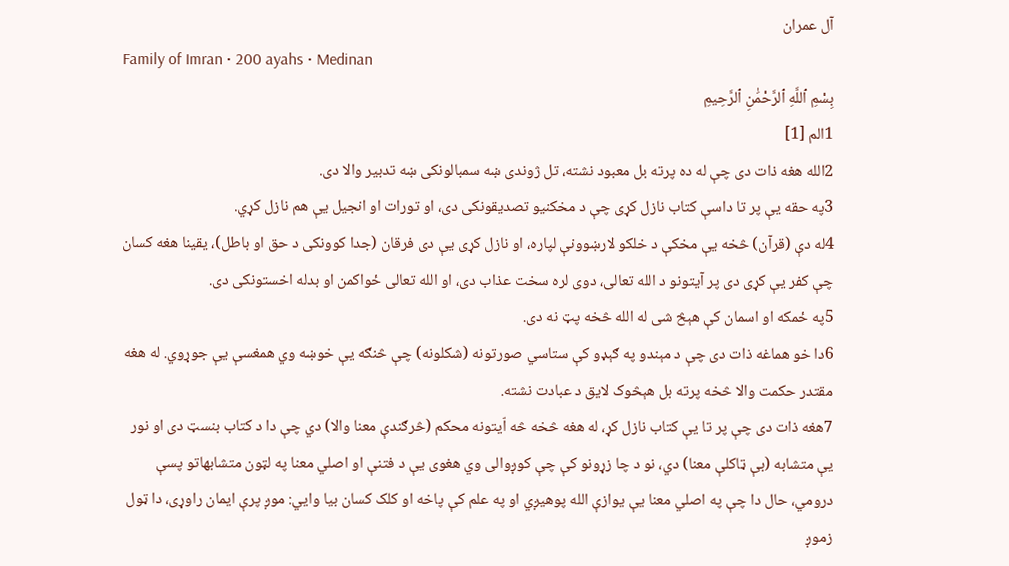آل عمران
Family of Imran • 200 ayahs • Medinan
بِسْمِ ٱللَّهِ ٱلرَّحْمَٰنِ ٱلرَّحِيمِ
1الم [1]
2الله هغه ذات دى چې له ده پرته بل معبود نشته، تل ژوندى ښه سمبالونكى ښه تدبیر والا دى.
3په حقه يې پر تا داسې كتاب نازل كړى چې د مخكنيو تصديقونكى دى، او تورات او انجيل يې هم نازل كړي.
4له دې (قرآن) څخه یې مخکې د خلكو لارښوونې لپاره، او نازل کړی یې دی فرقان (جدا کوونکی د حق او باطل)، یقینا هغه کسان چې کفر یې کړی دی پر آیتونو د الله تعالی، دوی لره سخت عذاب دی، او الله تعالی ځواکمن او بدله اخستونکی دی.
5په ځمكه او اسمان كې هېڅ شى له الله څخه پټ نه دى.
6دا خو هماغه ذات دى چې د مېندو په ګېډو كې ستاسي صورتونه (شکلونه) چې څنګه يې خوښه وي همغسې يې جوړوي. له هغه مقتدر حكمت والا څخه پرته بل هېڅوک لایق د عبادت نشته.
7هغه ذات دى چې پر تا يې كتاب نازل كړ، له هغه څخه څه اّيتونه محكم (څرګندې معنا والا) دي چې دا د كتاب بنسټ دى او نور يې متشابه (بې ټاكلې معنا) دي، نو د چا زړونو كې چې كوږوالى وي هغوى يې د فتنې او اصلي معنا په لټون متشابهاتو پسې درومي، حال دا چې په اصلي معنا يې يوازې الله پوهيږي او په علم كې پاخه او کلک كسان بيا وايي: موږ پرې ايمان راوړى، دا ټول زموږ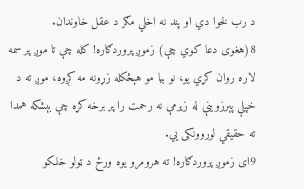د رب لخوا دي او پند نه اخلي مګر د عقل خاوندان.
8(هغوى دعا كوي چې) زموږ پروردګاره! كله چې تا موږ پر سمه لاره روان کړي يو، نو بيا مو هېڅكله زړونه مه كږوه، موږ ته د خپلې پېرزوينې له زيرمې نه رحمت را پر برخه كړه چې بېشکه همدا ته حقيقي لوروونكى يي.
9ای زموږ پروردګاره! ته هرومرو يوه ورځ د ټولو خلكو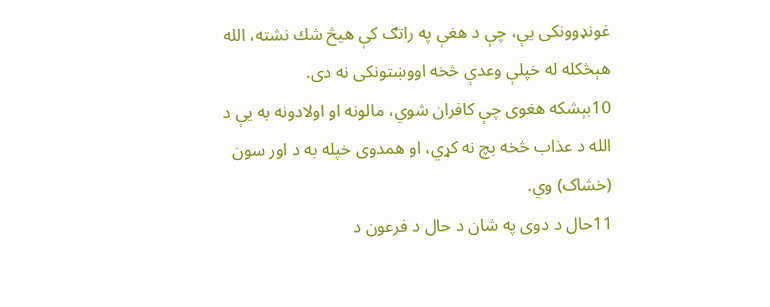غونډوونكى يې، چې د هغې په راتګ كې هيڅ شك نشته، الله هېڅكله له خپلې وعدې څخه اووښتونكى نه دى.
10بېشكه هغوى چې كافران شوي، مالونه او اولادونه به يې د الله د عذاب څخه بچ نه کړي، او همدوى خپله به د اور سون (خشاک) وي.
11حال د دوی په شان د حال د فرعون د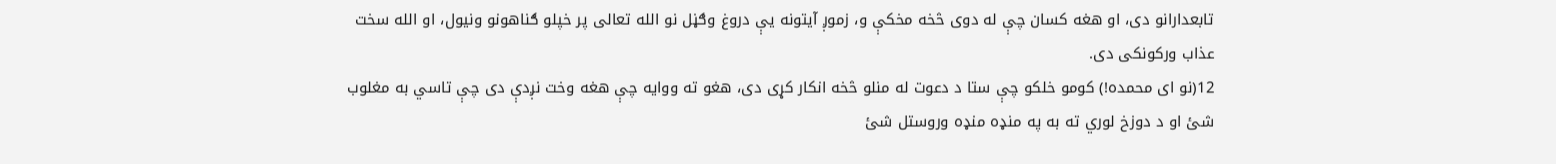تابعدارانو دی، او هغه کسان چې له دوی څخه مخکې و، زموږ آیتونه یې دروغ وګڼل نو الله تعالی پر خپلو ګناهونو ونیول، او الله سخت عذاب ورکونکی دی.
12(نو اى محمده!) كومو خلكو چې ستا د دعوت له منلو څخه انكار كړی دى، هغو ته ووايه چې هغه وخت نږدې دى چې تاسي به مغلوب شئ او د دوزخ لوري ته به په منډه منډه وروستل شئ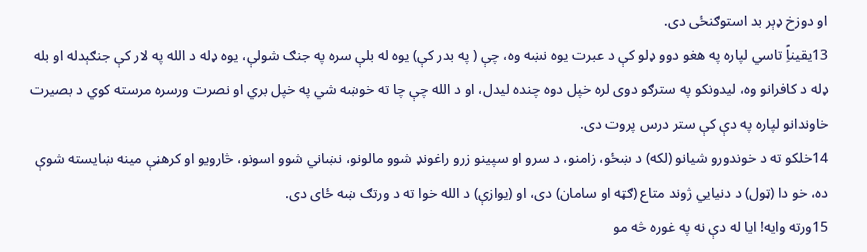او دوزخ ډېر بد استوګنځى دى.
13يقيناًِ تاسي لپاره په هغو دوو ډلو كې د عبرت يوه نښه وه، چې ( په بدر كې) يوه له بلې سره په جنګ شولې، يوه ډله د الله په لار كې جنګېدله او بله ډله د كافرانو وه، ليدونكو په سترګو دوی لره خپل دوه چنده ليدل، او د الله چې چا ته خوښه شي په خپل بري او نصرت ورسره مرسته كوي د بصيرت خاوندانو لپاره په دې كې ستر درس پروت دى.
14خلكو ته د خوندورو شيانو (لكه) د ښځو، زامنو، د سرو او سپينو زرو راغونډ شوو مالونو، نښاني شوو اسونو، څارويو او كرهڼې مينه ښايسته شوې ده، خو دا (ټول) د دنيايي ژوند متاع (ګټه او سامان) دى، او (يوازې) د الله خوا ته د ورتګ ښه ځاى دى.
15ورته وايه! ايا له دې نه په غوره څه مو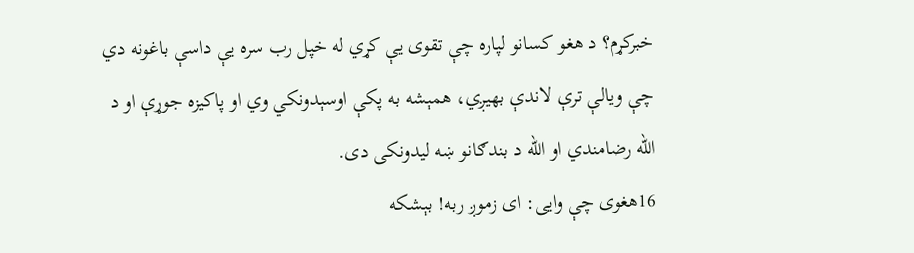خبركړم؟ د هغو كسانو لپاره چې تقوى يې كړي له خپل رب سره يې داسې باغونه دي چې ويالې ترې لاندې بهيږي، همېشه به پكې اوسېدونكي وي او پاكيزه جوړې او د الله رضامندي او الله د بندګانو ښه ليدونكى دى.
16هغوى چې وايى: ای زموږ ربه! بېشكه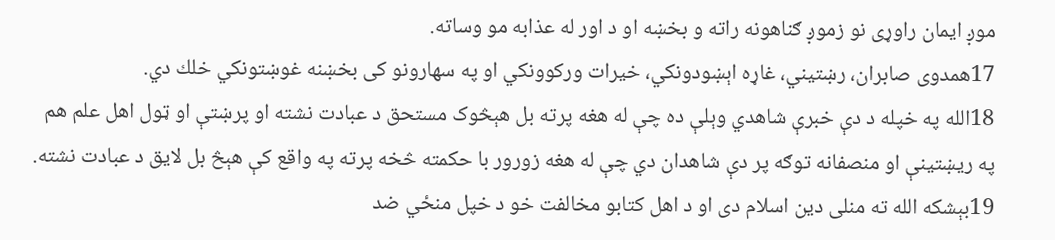موږ ايمان راوړى نو زموږ ګناهونه راته و بخښه او د اور له عذابه مو وساته.
17همدوی صابران، رښتيني، غاړه اېښودونكي، خيرات وركوونكي او په سهارونو كى بخښنه غوښتونكي خلك دي.
18الله په خپله د دې خبرې شاهدي وېلې ده چې له هغه پرته بل هېڅوک مستحق د عبادت نشته او پرښتې او ټول اهل علم هم په ريښتينې او منصفانه توګه پر دې شاهدان دي چې له هغه زورور با حكمته څخه پرته په واقع كې هېڅ بل لایق د عبادت نشته.
19بېشکه الله ته منلى دين اسلام دى او د اهل كتابو مخالفت خو د خپل منځي ضد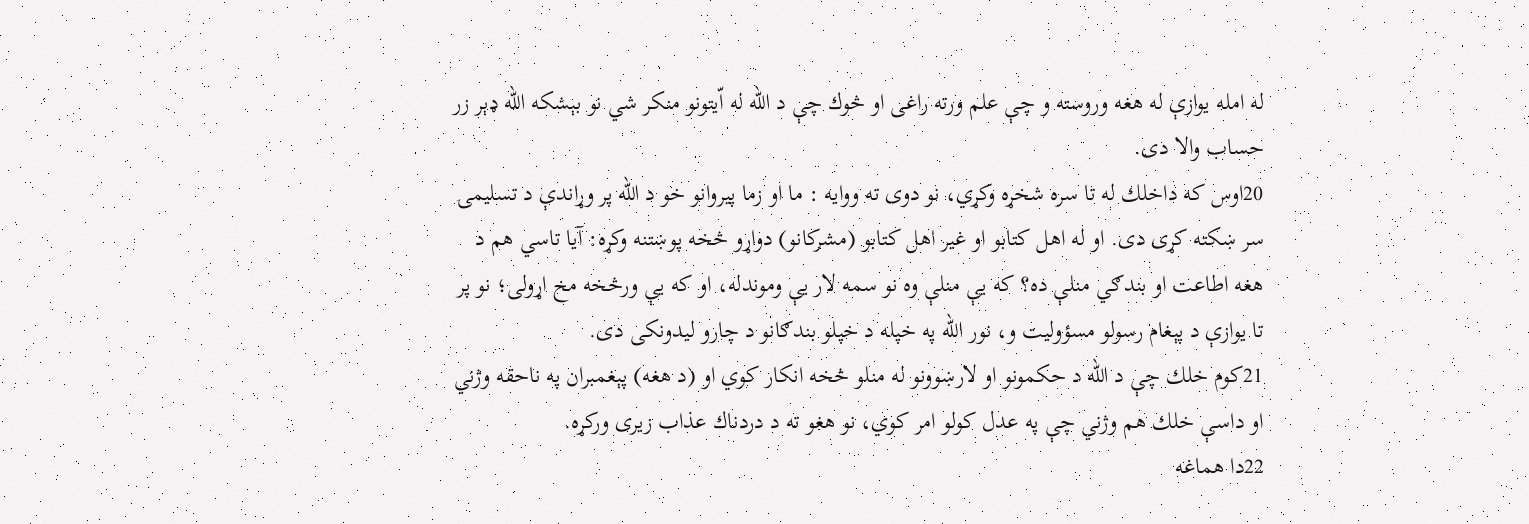له امله يوازې له هغه وروسته و چې علم ورته راغى او څوك چې د الله له اّيتونو منكر شي نو بېشكه الله ډېر زر حساب والا دى.
20اوس كه داخلك له تا سره شخړه وكړي، نو دوی ته ووايه : ما او زما پيروانو خو د الله پر وړاندې د تسليمۍ سر ښكته كړی دى. او له اهل كتابو او غير اهل كتابو (مشركانو) دواړو څخه پوښتنه وكړه: آيا تاسي هم د هغه اطاعت او بندګي منلې ده؟ كه يې منلې وه نو سمه لار يې وموندله، او كه يې ورڅخه مخ اړولى؛ نو پر تا يوازې د پېغام رسولو مسؤوليت و، نور الله په خپله د خپلو بندګانو د چارو ليدونكى دى.
21كوم خلك چې د الله د حكمونو او لارښوونو له منلو څخه انكار كوي او (د هغه) پېغمبران په ناحقه وژني او داسې خلك هم وژني چې په عدل کولو امر کوي، نو هغو ته د دردناك عذاب زيرى وركړه.
22دا هماغه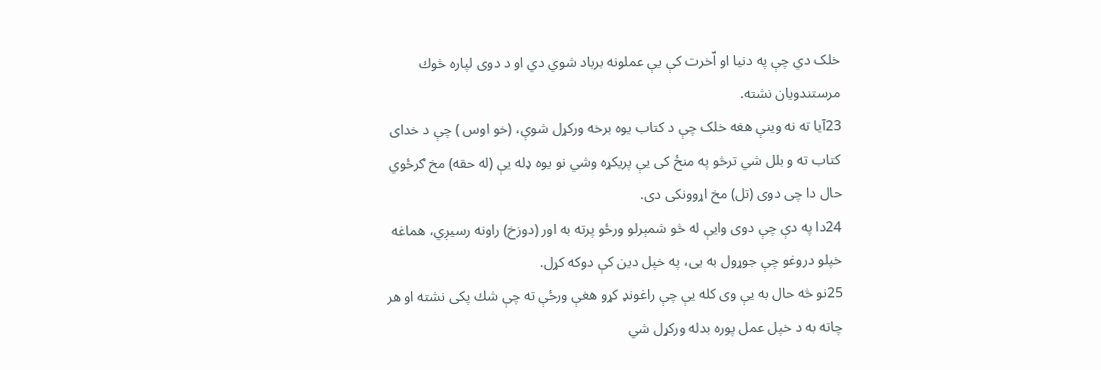خلک دي چې په دنيا او اّخرت كې يې عملونه برباد شوي دي او د دوى لپاره څوك مرستندويان نشته.
23آيا ته نه وینې هغه خلک چې د كتاب یوه برخه وركړل شوې، (خو اوس ) چې د خداى كتاب ته و بلل شي ترڅو په منځ كى يې پريكړه وشي نو يوه ډله يې (له حقه) مخ ګرځوي حال دا چى دوى (تل) مخ اړوونكى دى.
24دا په دې چې دوى وايې له څو شمېرلو ورځو پرته به اور (دوزخ) راونه رسيږي، هماغه خپلو دروغو چې جوړول به يى، په خپل دين كې دوكه كړل.
25نو څه حال به يې وى كله يې چې راغونډ كړو هغې ورځې ته چې شك پكى نشته او هر چاته به د خپل عمل پوره بدله وركړل شي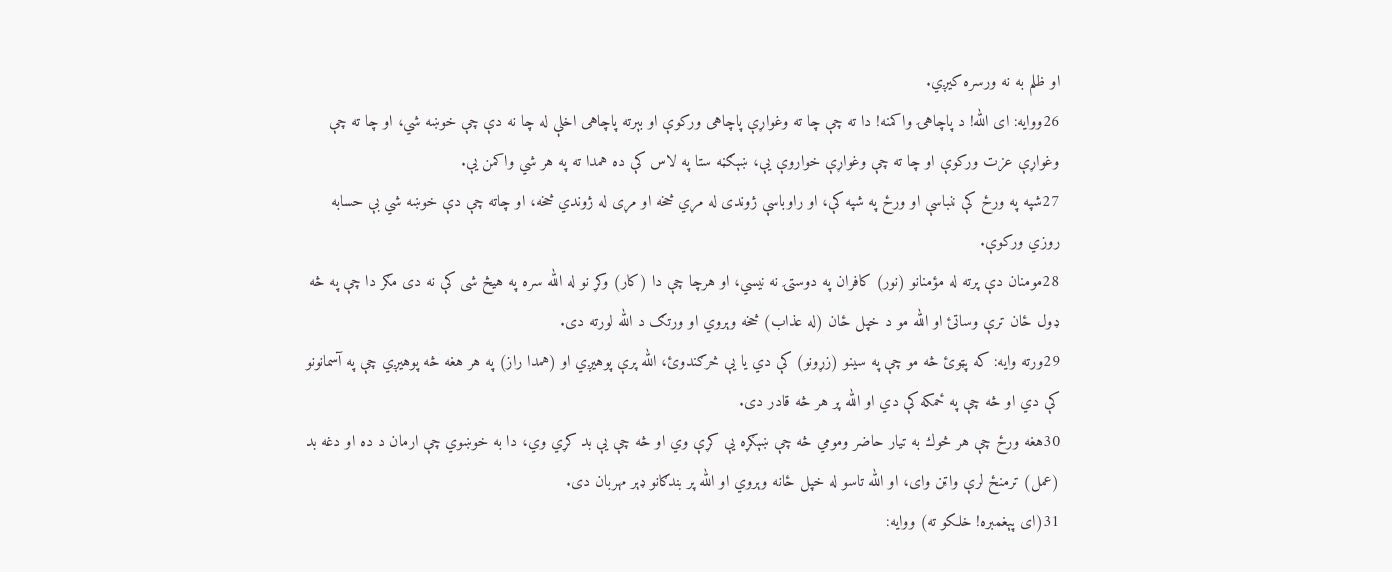او ظلم به نه ورسره كيږي.
26ووايه: ای الله! د پاچاهۍ واكمنه! دا ته چې چا ته وغواړې پاچاهى وركوې او بېرته پاچاهى اخلې له چا نه دې چې خوښه شي، او چا ته چې وغواړې عزت وركوې او چا ته چې وغواړې خواروې يې، ښېګڼه ستا په لاس كې ده همدا ته په هر شي واکمن يې.
27شپه په ورځ كې ننباسې او ورځ په شپه كې، او راوباسې ژوندی له مړي څخه او مړی له ژوندي څخه، او چاته چې دې خوښه شي بې حسابه روزي وركوې.
28مومنان دې پرته له مؤمنانو (نور) كافران په دوستۍ نه نيسي، او هرچا چې دا (كار) وكړ نو له الله سره په هيڅ شى كې نه دی مګر دا چې په څه ډول ځان ترې وساتئ او الله مو د خپل ځان (له عذاب) څخه وېروي او ورتګ د الله لورته دى.
29ورته وايه: كه پټوئ څه مو چې په سينو (زړونو) كې دي يا يې څرګندوئ، الله پرې پوهيږي او (همدا راز) په هر هغه څه پوهيږي چې په آسمانونو كې دي او څه چې په ځمكه كې دي او الله پر هر څه قادر دى.
30هغه ورځ چې هر څوك به تيار حاضر ومومي څه چې ښېګړه يې كړې وي او څه چې يې بد كړي وي، دا به خوښوي چې ارمان د ده او دغه بد (عمل) ترمنځ لرې واټن واى، او الله تاسو له خپل ځانه وېروي او الله پر بندګانو ډېر مهربان دى.
31(اى پېغمبره! خلكو ته) ووايه: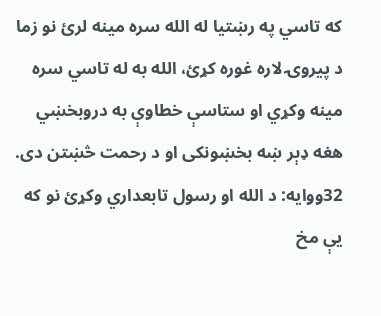كه تاسي په رښتيا له الله سره مينه لرئ نو زما د پيروۍ لاره غوره كړئ، الله به له تاسي سره مينه وكړي او ستاسې خطاوې به دروبخښي هغه ډېر ښه بخښونكى او د رحمت څښتن دى.
32ووايه: د الله او رسول تابعداري وکړئ نو كه یې مخ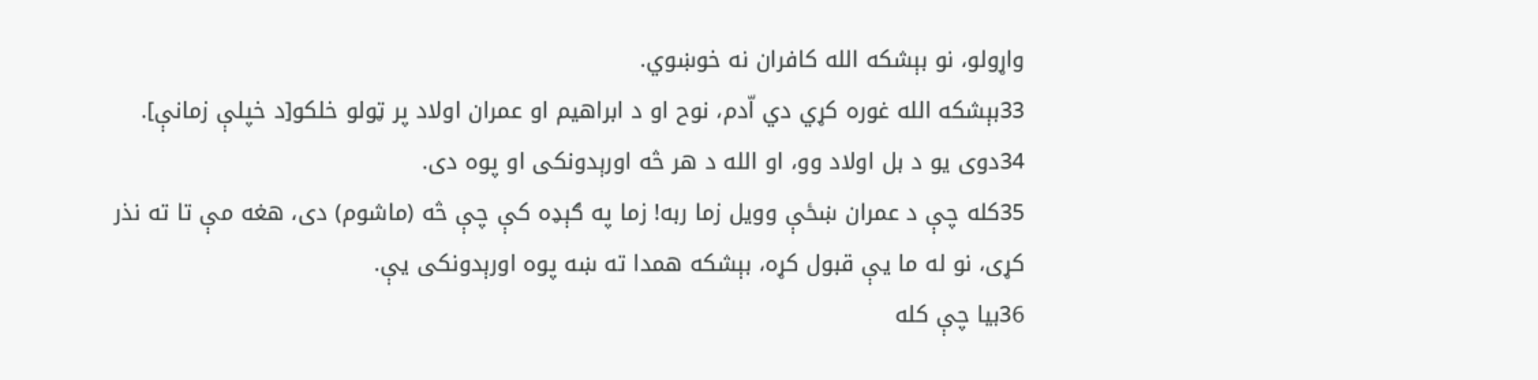واړولو، نو بېشکه الله کافران نه خوښوي.
33بېشکه الله غوره كړي دي اّدم، نوح او د ابراهيم او عمران اولاد پر ټولو خلكو[د خپلې زمانې].
34دوى یو د بل اولاد وو، او الله د هر څه اورېدونكى او پوه دى.
35كله چې د عمران ښځې وويل زما ربه! زما په ګېډه كې چې څه (ماشوم) دى، هغه مې تا ته نذر کړی، نو له ما يې قبول كړه، بېشكه همدا ته ښه پوه اورېدونكى يې.
36بيا چې كله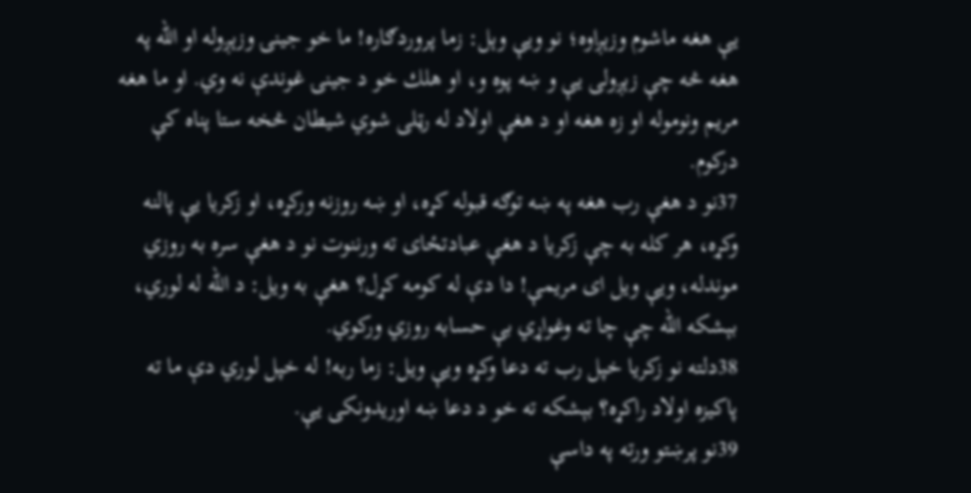يې هغه ماشوم وزېږاوه؛ نو ویې وېل: زما پروردګاره! ما خو جینۍ وزېږوله او الله په هغه څه چې زېږولی یې و ښه پوه و، او هلك خو د جینۍ غوندې نه وي. او ما هغه مريم ونوموله او زه هغه او د هغې اولاد له رټلی شوي شيطان څخه ستا پناه کې درکوم.
37نو د هغې رب هغه په ښه توګه قبوله كړه، او ښه روزنه ورکړه، او زكريا يې پالنه وکړه، هر کله به چې زكريا د هغې عبادتځای ته ورننوت نو د هغې سره به روزي موندله، ویې ویل ای مریمې! دا دې له کومه کړل؟ هغې به ویل: د الله له لوري، بېشکه الله چې چا ته وغواړي بې حسابه روزي وركوي.
38دلته نو زكريا خپل رب ته دعا وكړه ویې ويل: زما ربه! له خپل لوري دې ما ته پاكيزه اولاد راكړه؟ بېشكه ته خو د دعا ښه اوريدونكى يې.
39نو پرښتو ورته په داسې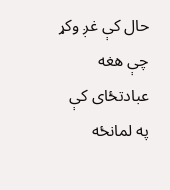حال کې غږ وكړ چې هغه عبادتځای كې په لمانځه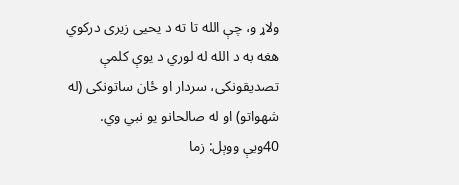ولاړ و، چې الله تا ته د يحيى زيرى دركوي هغه به د الله له لوري د يوې کلمې تصدیقونکی، سردار او ځان ساتونکی (له شهواتو) او له صالحانو یو نبي وي.
40ویې ووېل: زما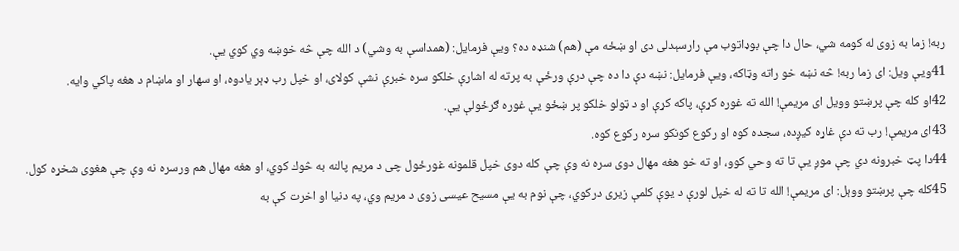ربه! زما به زوى له كومه شي، حال دا چې بوډاتوب مې رارسېدلی دی او ښځه مې (هم) شنډه ده؟ ويې فرمايل: (همداسې به وشي) د الله چې څه خوښه وي كوي یې.
41ویې ویل: ای زما ربه! څه نښه خو راته وټاکه، ويې فرمايل: نښه دې دا ده چې درې ورځې به پرته له اشارې خلکو سره خبرې نشې کولای، او خپل رب ډېر يادوه، او سهار او ماښام د هغه پاكي وایه.
42او کله چې پرښتو وویل اى مريمې! الله ته غوره كړې، پاکه کړې او د ټولو خلکو پر ښځو يې غوره ګرځولې یې.
43اى مريمې! رب ته دې غاړه كيږده، سجده كوه او ركوع كونكو سره ركوع كوه.
44دا پټ خبرونه دي چې موږ يې تا ته وحي کوو، او ته خو هغه مهال دوی سره نه وې چې کله دوی خپل قلمونه غورځول چى د مريم پالنه به څوك كوي، او هغه مهال هم ورسره نه وې چې هغوی شخړه کول.
45كله چې پرښتو ووېل: اى مريمې! الله تا ته له خپل لورې د يوې کلمې زيرى دركوي، چې نوم به یې مسيح عيسى زوی د مريم وي، په دنيا او اخرت كې به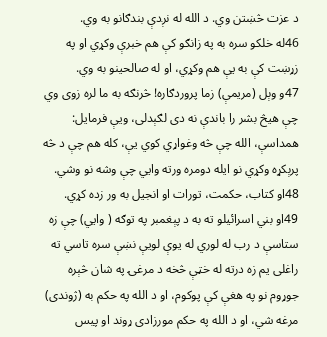د عزت څښتن وي. د الله له نږدې بندګانو به وي.
46له خلكو سره به په زانګو كې هم خبرې وكړي او په زړښت كې به يې هم وكړي، او له صالحینو به وي.
47و وېل (مریمې) زما پروردګاره! څرنګه به ما لره زوی وي چې هیڅ بشر را باندې نه دی لګېدلی، ویې فرمایل: همداسې، الله چې څه وغواړي کوي یې، کله هم چې د څه پرېکړه وکړي نو ایله دومره ورته وایي چې وشه نو وشي.
48او کتاب، حکمت، تورات او انجیل به ور زده كړي.
49او بني اسرائيلو ته به د پېغمبر په توګه ( وایي) چې زه ستاسې د رب له لوري له یوې لویې نښې سره تاسي ته راغلى يم زه درته له خټې څخه د مرغۍ په شان څېره جوړوم نو په هغې كې پوكوم، او د الله په حکم به (ژوندی) مرغه شي، او د الله په حکم مورزادى ړوند او پيس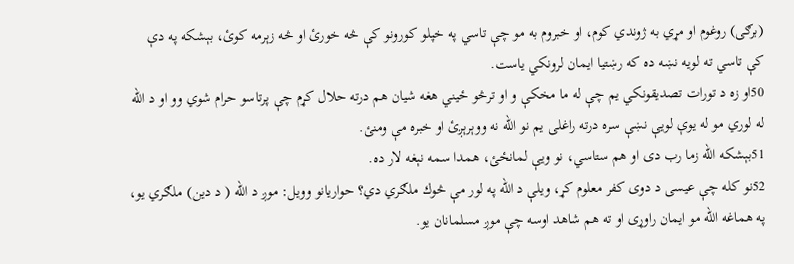(برګی) روغوم او مړي به ژوندي كوم، او خبروم به مو چې تاسي په خپلو کورونو کې څه خورئ او څه زېرمه كوئ، بېشکه په دې كې تاسي ته لویه نښه ده كه رښتیا ايمان لرونكي ياست.
50او زه د تورات تصديقونكي يم چې له ما مخكې و او ترڅو ځيني هغه شيان هم درته حلال كړم چې پرتاسو حرام شوي وو او د الله له لوري مو له يوې لويې نښې سره درته راغلى يم نو الله نه ووېرېږئ او خبره مې ومنئ.
51بېشکه الله زما رب دى او هم ستاسي، نو ویې لمانځئ، همدا سمه نېغه لار ده.
52نو كله چې عيسى د دوى كفر معلوم كړ، ويلې د الله په لور مې څوك ملګري دي؟ حواريانو وويل: موږ د الله ( د دين) ملګري يو، په هماغه الله مو ايمان راوړى او ته هم شاهد اوسه چې موږ مسلمانان يو.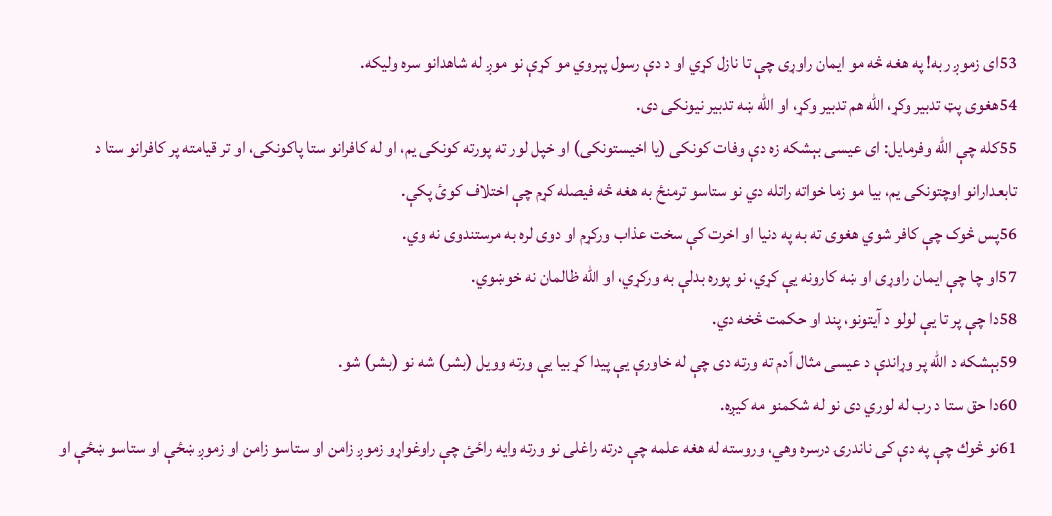53ای زموږ ربه! په هغه څه مو ایمان راوړی چې تا نازل کړي او د دې رسول پېروي مو کړې نو موږ له شاهدانو سره ولیکه.
54هغوی پټ تدبیر وکړ، الله هم تدبیر وکړ، او الله ښه تدبیر نیونکی دی.
55كله چې الله وفرمايل: اى عيسى بېشكه زه دې وفات كونكى (يا اخيستونكى) او خپل لور ته پورته کونكى يم، او له كافرانو ستا پاكونكى، او تر قيامته پر كافرانو ستا د تابعدارانو اوچتونكى يم، بيا مو زما خواته راتله دي نو ستاسو ترمنځ به هغه څه فيصله كړم چې اختلاف كوئ پكې.
56پس څوک چې کافر شوي هغوی ته به په دنيا او اخرت کې سخت عذاب وركړم او دوی لره به مرستندوى نه وي.
57او چا چې ایمان راوړی او ښه کارونه یې کړي، نو پوره بدلې به ورکړي، او الله ظالمان نه خوښوي.
58دا چې پر تا یې لولو د آیتونو، پند او حکمت څخه دي.
59بېشكه د الله پر وړاندې د عیسی مثال اّدم ته ورته دى چې له خاورې يې پيدا كړ بيا یې ورته وويل (بشر) شه نو (بشر) شو.
60دا حق ستا د رب له لوري دى نو له شكمنو مه كيږه.
61نو څوك چې په دې كى ناندرۍ درسره وهي، وروسته له هغه علمه چې درته راغلى نو ورته وايه راځئ چې راوغواړو زموږ زامن او ستاسو زامن او زموږ ښځې او ستاسو ښځې او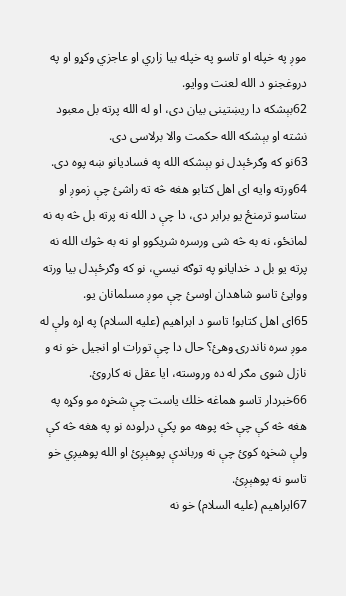موږ په خپله او تاسو په خپله بيا زاري او عاجزي وكړو او په دروغجنو د الله لعنت ووايو.
62بېشكه دا ريښتینی بيان دی، او له الله پرته بل معبود نشته او بېشکه الله حكمت والا برلاسى دى.
63نو كه وګرځېدل نو بېشکه الله په فسادیانو ښه پوه دی.
64ورته وايه اى اهل كتابو هغه څه ته راشئ چې زموږ او ستاسو ترمنځ يو برابر دى، دا چې د الله نه پرته بل څه به نه لمانځو، نه به څه شى ورسره شريكوو او نه به څوك الله نه پرته يو بل د خدايانو په توګه نيسي، نو كه وګرځېدل بيا ورته ووايئ تاسو شاهدان اوسئ چې موږ مسلمانان يو.
65اى اهل كتابو! تاسو د ابراهيم (علیه السلام) په اړه ولې له موږ سره ناندرۍ وهئ؟ حال دا چې تورات او انجيل خو نه و نازل شوی مګر له ده وروسته، ایا عقل نه کاروئ.
66خبردار تاسو هماغه خلك ياست چې شخړه مو وكړه په هغه څه كې چې څه پوهه مو پكې درلوده نو په هغه څه كې ولې شخړه كوئ چې نه ورباندې پوهېږئ او الله پوهيږي خو تاسو نه پوهېږئ.
67ابراهيم (علیه السلام) خو نه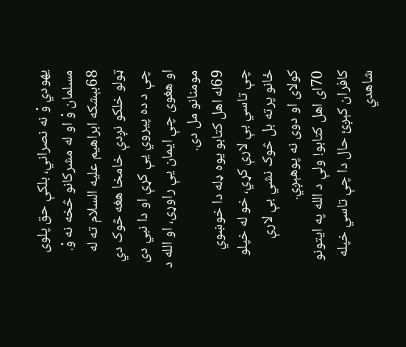يهودي وْ نه نصراني، بلكې حق پلوی مسلمان وْ او له مشركانو څخه نه وْ.
68بېشکه ابراهیم علیه السلام ته له ټولو خلکو نږدې خامخا هغه څوک دي چې د ده پیروي یې کړې او دا نبي دی او هغوی چې ایمان یې راوړی، او الله د مومنانو مل دی.
69له اهل كتابو يوه ډله دا خوښوي چې تاسي بې لارې کړي، خو له خپلو ځانو پرته بل څوک نشي بې لارې کولای او دوی نه پوهېږي.
70اى اهل كتابو! ولې د الله په ايتونو کافران کېږئ حال دا چې تاسي خپله شاهدي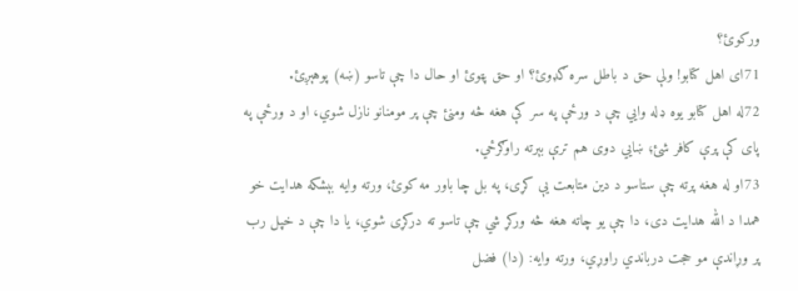ورکوئ؟
71اى اهل كتابو! ولې حق د باطل سره ګډوئ؟ او حق پټوئ او حال دا چې تاسو (ښه) پوهېږئ.
72له اهل كتابو يوه ډله وايي چې د ورځې په سر کې هغه څه ومنئ چې پر مومنانو نازل شوي، او د ورځې په پای کې پرې کافر شئ؛ ښايي دوی هم ترې بېرته راوګرځي.
73او له هغه پرته چې ستاسو د دين متابعت يې كړى، په بل چا باور مه كوئ، ورته وايه بېشكه هدايت خو همدا د الله هدايت دى، دا چې يو چاته هغه څه وركړ شي چې تاسو ته دركړى شوي، يا دا چې د خپل رب پر وړاندې مو حجت درباندي راوړي، ورته وايه: (دا) فضل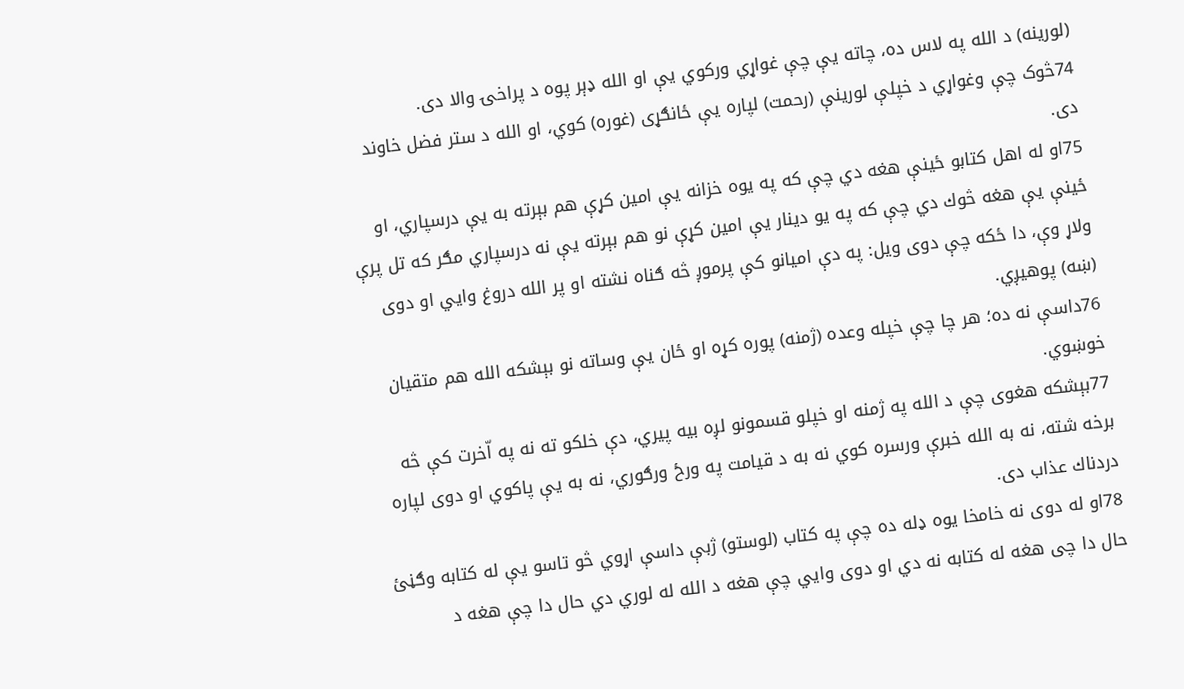(لورينه) د الله په لاس ده، چاته يې چې غواړي وركوي يې او الله ډېر پوه د پراخۍ والا دى.
74څوک چې وغواړي د خپلې لورینې (رحمت) لپاره یې ځانګړی (غوره) کوي، او الله د ستر فضل خاوند دی.
75او له اهل كتابو ځينې هغه دي چې كه په يوه خزانه يې امين كړې هم بېرته به يې درسپاري، او ځينې يې هغه څوك دي چې كه په يو دينار يې امين كړې نو هم بېرته يې نه درسپاري مګر كه تل پرې ولاړ وې، دا ځكه چې دوى ويل: په دې اميانو كې پرموږ څه ګناه نشته او پر الله دروغ وايي او دوى (ښه) پوهيږي.
76داسې نه ده؛ هر چا چې خپله وعده (ژمنه) پوره کړه او ځان یې وساته نو بېشکه الله هم متقیان خوښوي.
77بېشكه هغوى چې د الله په ژمنه او خپلو قسمونو لږه بيه پيري، دې خلكو ته نه په اّخرت كې څه برخه شته، نه به الله خبرې ورسره كوي نه به د قيامت په ورځ ورګوري، نه به يې پاكوي او دوى لپاره دردناك عذاب دى.
78او له دوى نه خامخا يوه ډله ده چې په كتاب (لوستو) ژبې داسې اړوي څو تاسو يې له كتابه وګڼئ حال دا چى هغه له كتابه نه دي او دوى وايي چې هغه د الله له لوري دي حال دا چې هغه د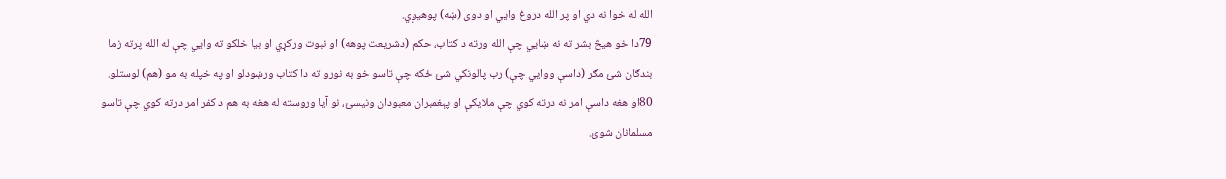الله له خوا نه دي او پر الله دروغ وايي او دوى (ښه) پوهيږي.
79دا خو هيڅ بشر ته نه ښايي چې الله ورته د كتاب، حكم (دشريعت پوهه) او نبوت وركړي او بيا خلكو ته وايي چې له الله پرته زما بندګان شئ مګر (داسې ووايي چې) رب پالونكي شئ ځكه چې تاسو خو به نورو ته دا كتاب ورښودلو او په خپله به مو (هم) لوستلو.
80او هغه داسې امر نه درته كوي چې ملايكې او پېغمبران معبودان ونيسئ، نو آيا وروسته له هغه به هم د کفر امر درته كوي چې تاسو مسلمانان شوئ.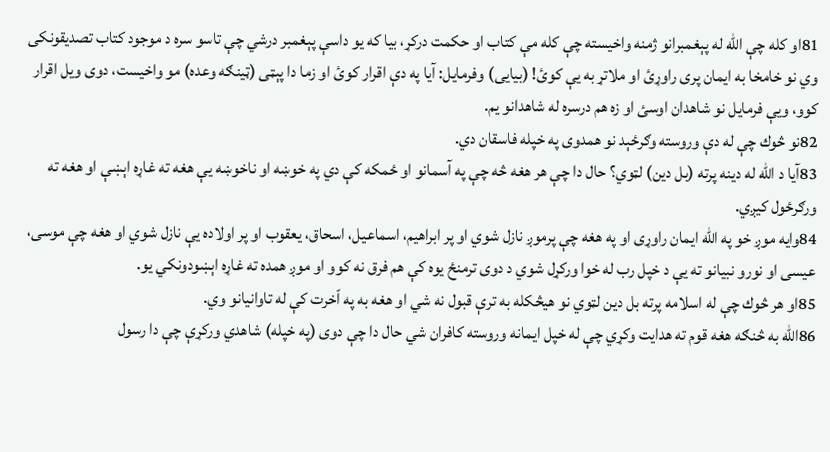81او كله چې الله له پېغمبرانو ژمنه واخيسته چې كله مې كتاب او حكمت دركړ، بيا كه يو داسې پېغمبر درشي چې تاسو سره د موجود كتاب تصديقونكى وي نو خامخا به ايمان پرى راوړئ او ملاتړ به يې كوئ! (بيايى) وفرمايل: آيا په دې اقرار کوئ او زما دا پېټى (ټينګه وعده) مو واخيست، دوى ويل اقرار كوو، ويې فرمايل نو شاهدان اوسئ او زه هم درسره له شاهدانو يم.
82نو څوك چې له دې وروسته وګرځېد نو همدوى په خپله فاسقان دي.
83آيا د الله له دينه پرته (بل دين) لټوي؟ حال دا چې هر هغه څه چې په آسمانو او ځمكه كې دي په خوښه او ناخوښه يې هغه ته غاړه اېښې او هغه ته ورګرځول كيږي.
84وايه موږ خو په الله ايمان راوړى او په هغه چې پرموږ نازل شوي او پر ابراهيم، اسماعيل، اسحاق، يعقوب او پر اولاده يې نازل شوي او هغه چې موسى، عيسى او نورو نبيانو ته يې د خپل رب له خوا وركړل شوي د دوى ترمنځ يوه كې هم فرق نه كوو او موږ همده ته غاړه اېښودونكي يو.
85او هر څوك چې له اسلامه پرته بل دين لټوي نو هيڅكله به ترې قبول نه شي او هغه به په اّخرت كې له تاوانيانو وي.
86الله به څنګه هغه قوم ته هدايت وكړي چې له خپل ايمانه وروسته كافران شي حال دا چې دوى (په خپله) شاهدي وركړې چې دا رسول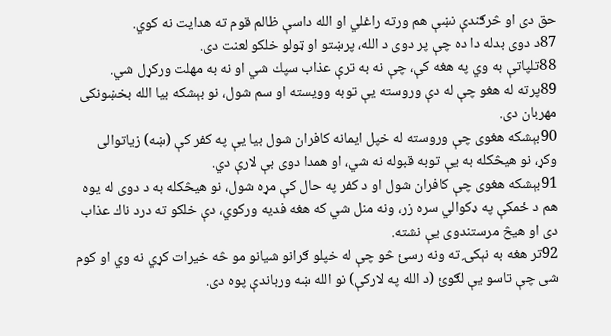حق دى او څرګندې نښې هم ورته راغلي او الله داسې ظالم قوم ته هدايت نه كوي.
87د دوی بدله دا ده چې پر دوی د الله، پرښتو او ټولو خلکو لعنت دى.
88تلپاتې به وي په هغه كې، چې نه به ترې عذاب سپك شي او نه به مهلت وركړل شي.
89پرته له هغو چې له دې وروسته یې توبه وویسته او سم شول، نو بېشکه بیا الله بخښونکی مهربان دی.
90بېشكه هغوى چې وروسته له خپل ايمانه كافران شول بیا یې په كفر كې (ښه) زياتوالى وكړ، نو هيڅكله به يې توبه قبوله نه شي، او همدا دوى بې لارې دي.
91بېشكه هغوى چې كافران شول او د كفر په حال کې مړه شول، نو هيڅكله به د دوى له يوه هم د ځمكې په ډكوالي سره زر، ونه منل شي كه هغه فديه وركوي، دې خلكو ته درد ناك عذاب دى او هيڅ مرستندوى يې نشته.
92تر هغه به نېکۍ ته ونه رسئ څو چې له خپلو ګرانو شيانو مو څه خيرات كړي نه وي او كوم شى چې تاسو يې لګوئ (د الله په لاركې) نو الله ښه ورباندې پوه دى.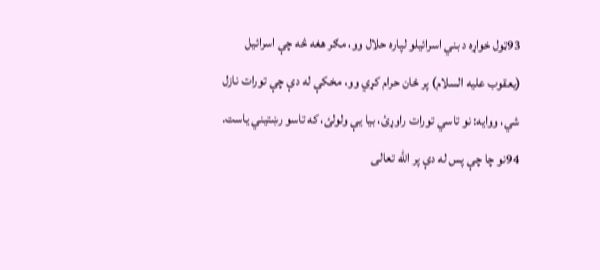93ټول خواړه د بني اسرائیلو لپاره حلال وو، مګر هغه څه چې اسرائیل (یعقوب علیه السلام) پر ځان حرام كړي وو، مخكې له دې چې تورات نازل شي، ووایه: نو تاسي تورات راوړئ، بيا یې ولولئ، كه تاسو رښتیني یاست.
94نو چا چې پس له دې پر الله تعالی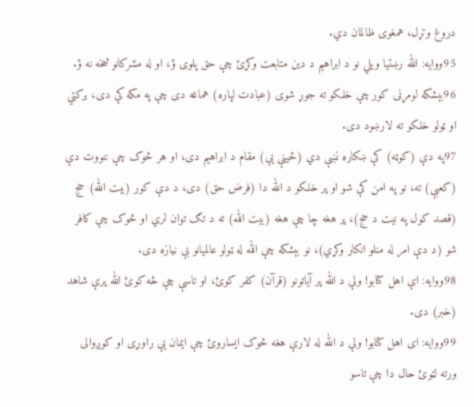دروغ وتړل، همغوی ظالمان دي.
95ووایه: الله رښتیا ویلي نو د ابراهيم د دین متابعت وکړئ چې حق پلوی ؤ، او له مشرکانو څخه نه ؤ.
96بېشکه لومړنی کور چې خلکو ته جوړ شوی (عبادت لپاره) هماغه دی چې په مکه کې دی، برکتي او ټولو خلکو ته لارښود دی.
97په دې (کوټه) کې ښکاره نښې دي (ځینې يې) مقام د ابراهیم دی، او هر څوک چې ننووت دې (کعبې) ته، نو په امن کې شو او پر خلکو د الله دا (فرض حق) دی، د دې کور (بیت الله) حج (قصد کول په نیت د حج)، پر هغه چا چې هغه (بیت الله) ته د تګ توان لري او څوک چې کافر شو (د دې امر له منلو انکار وکړي)، نو بېشکه چې الله له ټولو عالمیانو بې نیازه دی.
98ووایه: اې اهل کتابو! ولې د الله پر آیاتونو (قرآن) کفر کوئ، او تاسې چې څه کوئ الله پرې شاهد (خبر) دی.
99ووایه: ای اهل کتابو! ولې د الله له لارې هغه څوک ایساروئ چې ایمان یې راوړی او کوږوالی ورته لټوئ حال دا چې تاسو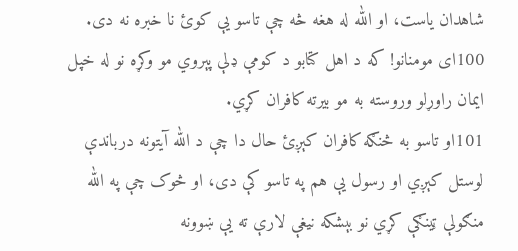شاهدان یاست، او الله له هغه څه چې تاسو یې کوئ نا خبره نه دی.
100ای مومنانو! که د اهل کتابو د کومې ډلې پېروي مو وکړه نو له خپل ایمان راوړلو وروسته به مو بیرته کافران کړي.
101او تاسو به څنګه کافران کېږئ حال دا چې د الله آیتونه درباندې لوستل کېږي او رسول یې هم په تاسو کې دی، او څوک چې په الله منګولې ټينګې کړي نو بېشکه نیغې لارې ته یې ښوونه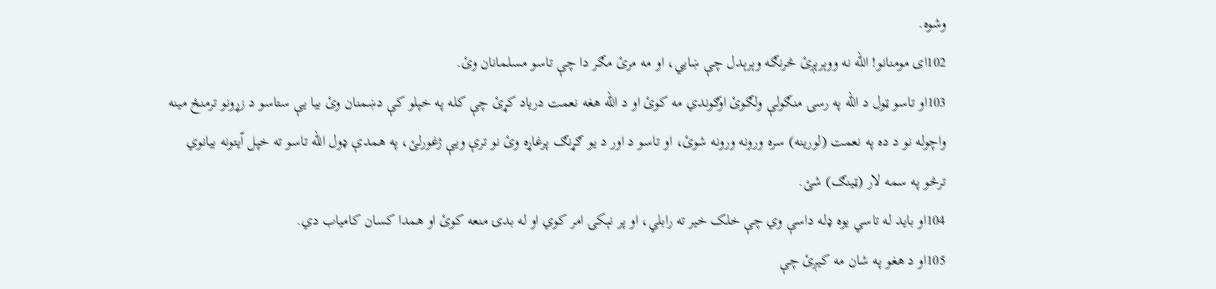وشوه.
102ای مومنانو! الله نه ووېرېږئ څرنګه وېرېدل چې ښایي، او مه مرئ مګر دا چې تاسو مسلمانان وئ.
103او تاسو ټول د الله په رسۍ منګولې ولګوئ اوګوندي مه كوئ او د الله هغه نعمت درياد كړئ چې كله په خپلو كې دښمنان وئ بيا يې ستاسو د زړونو ترمنځ مينه واچوله نو د ده په نعمت (لورينه) سره ورونه ورونه شوئ، او تاسو د اور د يو ګړنګ پرغاړه وئ نو ترې ويې ژغورلئ، په همدې ډول الله تاسو ته خپل اّيتونه بيانوي ترڅو په سمه لار (ټينګ) شئ.
104او باید له تاسي یوه ډله داسې وي چې خلک خیر ته رابلي، او پر نېکۍ امر کوي او له بدۍ منعه کوئ او همدا کسان کامیاب دي.
105او د هغو په شان مه کیږئ چې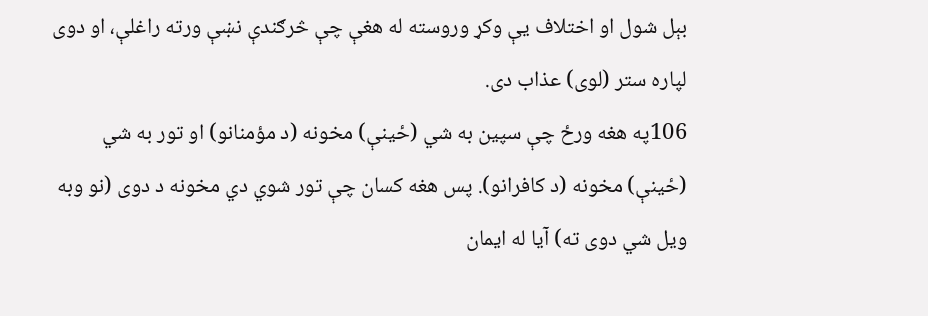بېل شول او اختلاف یې وکړ وروسته له هغې چې څرګندې نښې ورته راغلې، او دوی لپاره ستر (لوی) عذاب دی.
106په هغه ورځ چې سپین به شي (ځینې) مخونه (د مؤمنانو) او تور به شي (ځینې) مخونه (د کافرانو). پس هغه کسان چې تور شوي دي مخونه د دوی (نو وبه ویل شي دوی ته) آیا له ایمان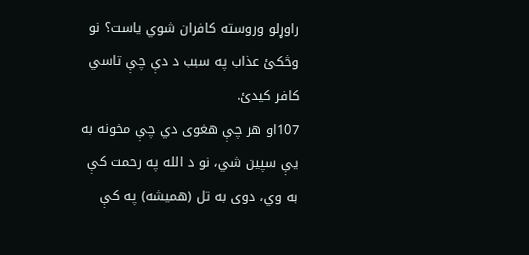راوړلو وروسته کافران شوي یاست؟ نو وڅکئ عذاب په سبب د دې چې تاسي کافر کیدئ.
107او هر چې هغوی دي چې مخونه به یې سپین شي، نو د الله په رحمت کې به وي، دوی به تل (همیشه) په کې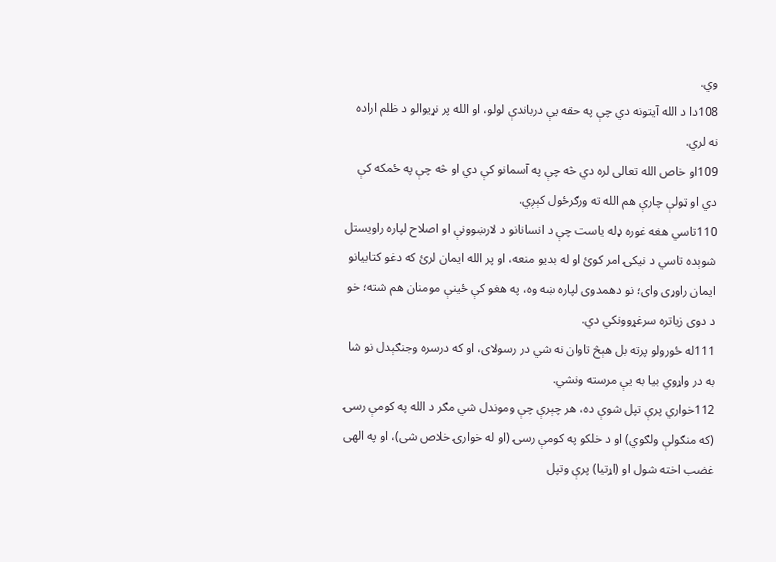وي.
108دا د الله آیتونه دي چې په حقه یې درباندې لولو، او الله پر نړیوالو د ظلم اراده نه لري.
109او خاص الله تعالی لره دي څه چې په آسمانو کې دي او څه چې په ځمکه کې دي او ټولې چارې هم الله ته ورګرځول كېږي.
110تاسي هغه غوره ډله ياست چې د انسانانو د لارښوونې او اصلاح لپاره راویستل شوېده تاسي د نيكۍ امر كوئ او له بديو منعه، او پر الله ايمان لرئ كه دغو كتابيانو ايمان راوړى واى؛ نو دهمدوى لپاره ښه وه، په هغو كې ځينې مومنان هم شته؛ خو د دوى زياتره سرغړوونكي دي.
111له ځورولو پرته بل هېڅ تاوان نه شي در رسولای، او که درسره وجنګېدل نو شا به در واړوي بیا به یې مرسته ونشي.
112خواري پرې تپل شوې ده، هر چېرې چې وموندل شي مګر د الله په كومې رسۍ (كه منګولې ولګوي) او د خلكو په كومې رسۍ (او له خوارۍ خلاص شى)، او په الهى غضب اخته شول او (اړتيا) پرې وتپل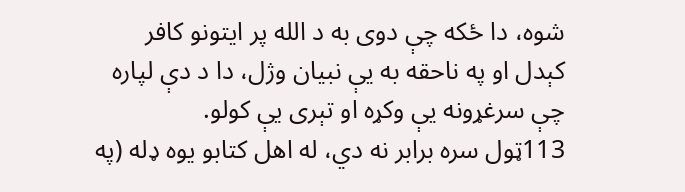شوه، دا ځكه چې دوى به د الله پر ايتونو كافر كېدل او په ناحقه به يې نبيان وژل، دا د دې لپاره چې سرغړونه يې وكړه او تېرى يې كولو.
113ټول سره برابر نه دي، له اهل کتابو یوه ډله (په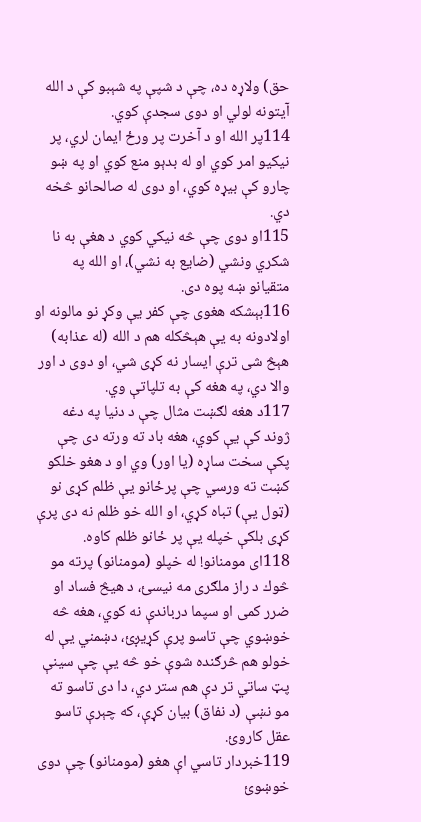حق) ولاړه ده، چې د شپې په شېبو کې د الله آيتونه لولي او دوی سجدې کوي.
114پر الله او د آخرت پر ورځ ايمان لري، پر نيكيو امر كوي او له بدېو منع كوي او په ښو چارو كې بیړه کوي، او دوى له صالحانو څخه دي.
115او دوى چې څه نيكي کوي د هغې به نا شکري ونشي (ضایع به نشي)، او الله په متقیانو ښه پوه دی.
116بېشکه هغوی چې کفر یې وکړ نو مالونه او اولادونه به یې هېڅکله هم د الله (له عذابه) هېڅ شی ترې ایسار نه کړی شي، او دوی د اور والا دي، په هغه کې به تلپاتې وي.
117د هغه لګښت مثال چې د دنيا په دغه ژوند كې يې كوي، هغه باد ته ورته دى چې پكې سخت ساړه (يا اور) وي او د هغو خلكو كښت ته ورسي چې پرځانو يې ظلم كړى نو (ټول يې) تباه كړي، او الله خو ظلم نه دى پرې كړى بلكې خپله يې پر ځانو ظلم كاوه.
118اى مومنانو! له خپلو (مومنانو) پرته مو څوك د راز ملګرى مه نيسئ، د هيڅ فساد او ضرر كمى او سپما درباندې نه كوي، هغه څه خوښوي چې تاسو پرې كړيږئ، دښمني يې له خولو هم څرګنده شوې خو څه يې چې سينې پټ ساتي تر دې هم ستر دي، دا دى تاسو ته مو نښې (د نفاق) بيان كړې، كه چېرې تاسو عقل كاروئ.
119خبردار تاسي اې هغو (مومنانو) چې دوی خوښوئ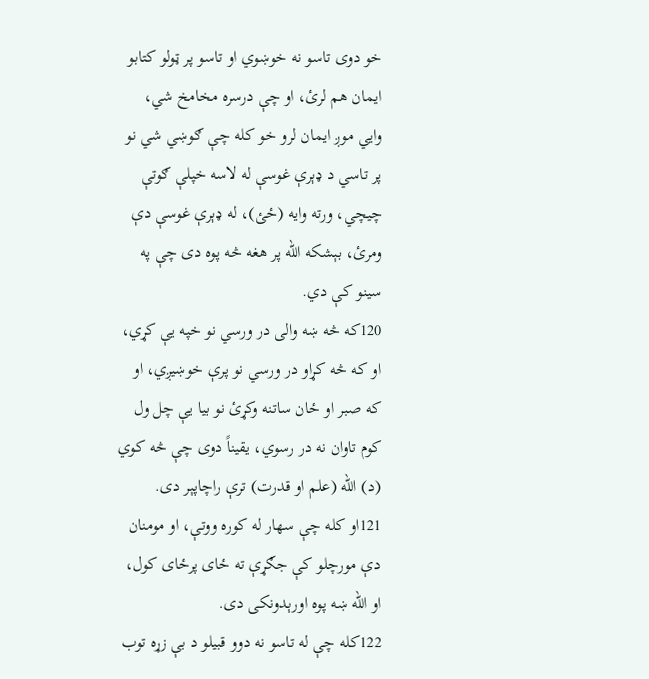خو دوى تاسو نه خوښوي او تاسو پر ټولو كتابو ايمان هم لرئ، او چې درسره مخامخ شي، وايي موږ ايمان لرو خو كله چې ګوښي شي نو پر تاسي د ډېرې غوسې له لاسه خپلې ګوتې چيچي، ورته وايه (ځئ)، له ډېرې غوسې دې ومرئ، بېشكه الله پر هغه څه پوه دى چې په سينو كې دي.
120كه څه ښه والى در ورسي نو خپه يې كړي، او كه څه كړاو در ورسي نو پرې خوښيږي، او كه صبر او ځان ساتنه وكړئ نو بيا يې چل ول كوم تاوان نه در رسوي، يقيناً دوى چې څه كوي (د) الله (علم او قدرت) ترې راچاپېر دى.
121او کله چې سهار له کوره ووتې، او مومنان دې مورچلو کې جګړې ته ځای پرځای کول، او الله ښه پوه اورېدونکی دی.
122كله چې له تاسو نه دوو قبيلو د بې زړه توب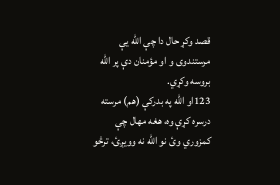قصد وكړ حال دا چې الله يې مرستندوى و او مؤمنان دې پر الله بروسه وكړي.
123او الله په بدركې (هم) مرسته درسره كړې وه، هغه مهال چې كمزوري وئ نو الله نه وويږئ، ترڅو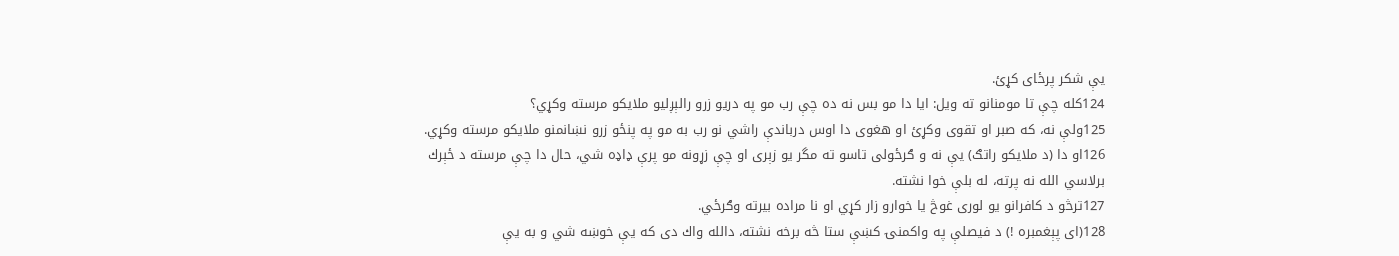يې شكر پرځاى كړئ.
124كله چې تا مومنانو ته ويل: ايا دا مو بس نه ده چې رب مو په دريو زرو رالېږليو ملايكو مرسته وكړي؟
125ولې نه، كه صبر او تقوى وكړئ او هغوى دا اوس درباندې راشي نو رب به مو په پنځو زرو نښانمنو ملايكو مرسته وكړي.
126او دا (د ملايكو راتګ) يې نه و ګرځولى تاسو ته مگر يو زېرى او چې زړونه مو پرې ډاډه شي، حال دا چې مرسته د ځېرك برلاسي الله نه پرته، له بلې خوا نشته.
127ترڅو د كافرانو يو لورى غوڅ يا خوارو زار كړي او نا مراده بيرته وګرځي.
128(اى پېغمبره !) د فيصلې په واكمنۍ كښې ستا څه برخه نشته، دالله واك دى كه يې خوښه شي و به يې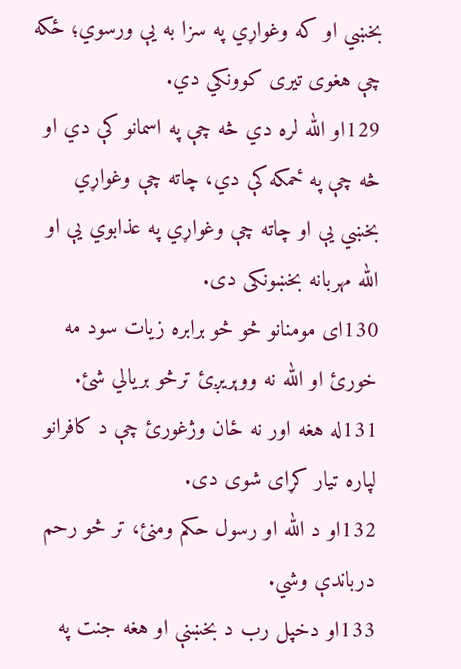بخښي او كه وغواړي په سزا به يې ورسوي؛ ځكه چې هغوى تيری كوونكي دي.
129او الله لره دي څه چې په اسمانو كې دي او څه چې په ځمكه كې دي، چاته چې وغواړي بخښي يې او چاته چې وغواړي په عذابوي يې او الله مهربانه بخښونكى دى.
130اى مومنانو څو څو برابره زيات سود مه خورئ او الله نه ووېريږئ ترڅو بريالي شئ.
131له هغه اور نه ځان وژغورئ چې د كافرانو لپاره تيار كړاى شوی دى.
132او د الله او رسول حكم ومنئ، تر څو رحم درباندې وشي.
133او دخپل رب د بخښنې او هغه جنت په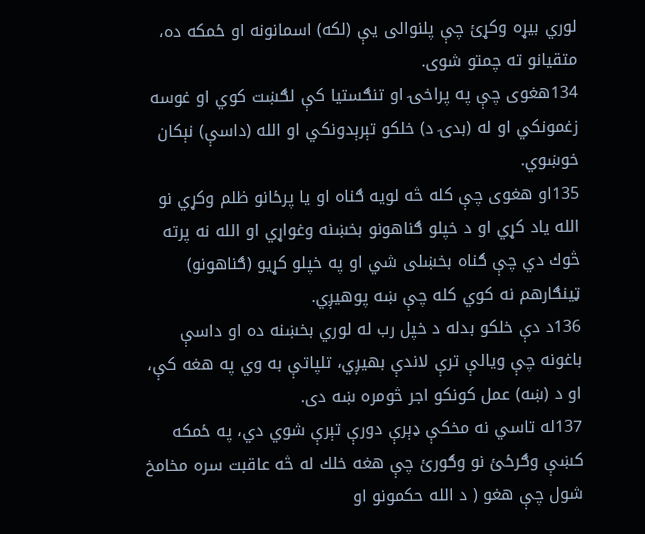لوري بيړه وكړئ چې پلنوالى يې (لكه) اسمانونه او ځمكه ده، متقيانو ته چمتو شوى.
134هغوى چې په پراخۍ او تنګستیا كې لګښت كوي او غوسه زغمونكي او له (بدۍ د) خلكو تېرېدونكي او الله (داسې) نېكان خوښوي.
135او هغوى چې كله څه لويه ګناه او يا پرځانو ظلم وكړي نو الله ياد كړي او د خپلو ګناهونو بخښنه وغواړي او الله نه پرته څوك دي چې ګناه بخښلى شي او په خپلو كړيو (ګناهونو) ټينګارهم نه كوي كله چې ښه پوهيږي.
136د دې خلكو بدله د خپل رب له لوري بخښنه ده او داسې باغونه چې ويالې ترې لاندې بهيږي، تلپاتې به وي په هغه كې، او د (ښه) عمل كونكو اجر څومره ښه دى.
137له تاسي نه مخكې ډېرې دورې تېرې شوي دي، په ځمكه كښې وګرځئ نو وګورئ چې هغه خلك له څه عاقبت سره مخامخ شول چې هغو ( د الله حكمونو او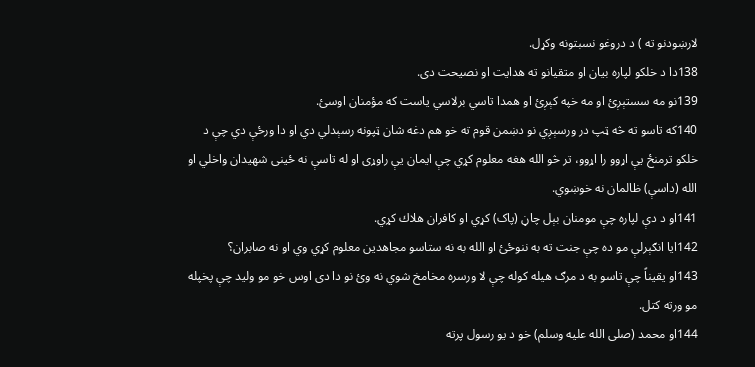لارښودنو ته ) د دروغو نسبتونه وكړل.
138دا د خلكو لپاره بيان او متقيانو ته هدايت او نصيحت دى.
139نو مه سستېږئ او مه خپه كېږئ او همدا تاسي برلاسي ياست كه مؤمنان اوسئ.
140كه تاسو ته څه ټپ در ورسېږي نو دښمن قوم ته خو هم دغه شان ټپونه رسېدلي دي او دا ورځې دي چې د خلكو ترمنځ یې اړوو را اړوو، تر څو الله هغه معلوم كړي چې ايمان يې راوړى او له تاسې نه ځينى شهيدان واخلي او الله (داسې) ظالمان نه خوښوي.
141او د دې لپاره چې مومنان بېل چاڼ (پاک) كړي او كافران هلاك كړي.
142ايا انګېرلې مو ده چې جنت ته به ننوځئ او الله به نه ستاسو مجاهدين معلوم كړي وي او نه صابران؟
143او يقيناً چې تاسو به د مرګ هيله كوله چې لا ورسره مخامخ شوي نه وئ نو دا دى اوس خو مو وليد چې پخپله مو ورته كتل.
144او محمد (صلی الله علیه وسلم) خو د يو رسول پرته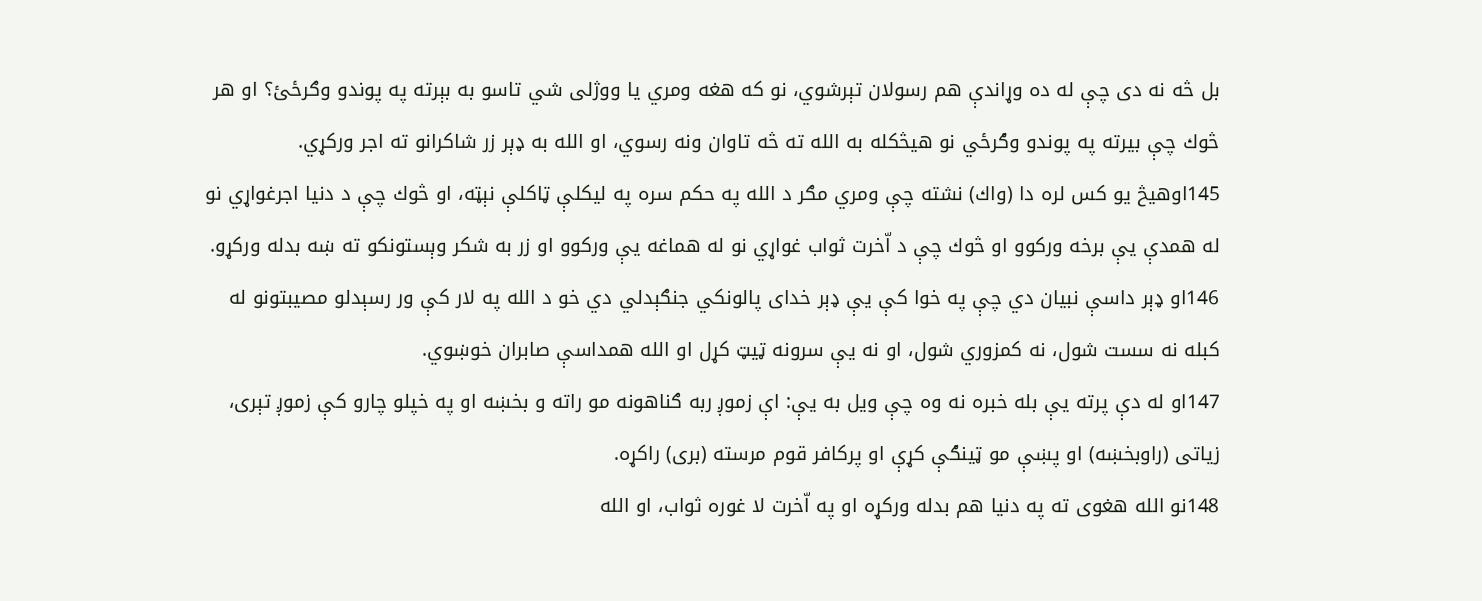بل څه نه دى چې له ده وړاندې هم رسولان تېرشوي، نو كه هغه ومري يا ووژلى شي تاسو به بېرته په پوندو وګرځئ؟ او هر څوك چې بيرته په پوندو وګرځي نو هيڅكله به الله ته څه تاوان ونه رسوي، او الله به ډېر زر شاكرانو ته اجر وركړي.
145اوهيڅ يو كس لره دا (واك) نشته چې ومري مګر د الله په حكم سره په ليكلې ټاكلې نېټه، او څوك چې د دنيا اجرغواړي نو له همدې يې برخه وركوو او څوك چې د اّخرت ثواب غواړي نو له هماغه يې وركوو او زر به شكر وېستونكو ته ښه بدله وركړو.
146او ډېر داسې نبيان دي چې په خوا كې يې ډېر خداى پالونكي جنګېدلي دي خو د الله په لار كې ور رسېدلو مصيبتونو له کبله نه سست شول، نه كمزوري شول، او نه یې سرونه ټیټ کړل او الله همداسې صابران خوښوي.
147او له دې پرته يې بله خبره نه وه چې ويل به يې: اې زموږ ربه ګناهونه مو راته و بخښه او په خپلو چارو كې زموږ تېرى، زياتى (راوبخښه) او پښې مو ټينګې كړې او پركافر قوم مرسته (برى) راکړه.
148نو الله هغوى ته په دنيا هم بدله وركړه او په اّخرت لا غوره ثواب، او الله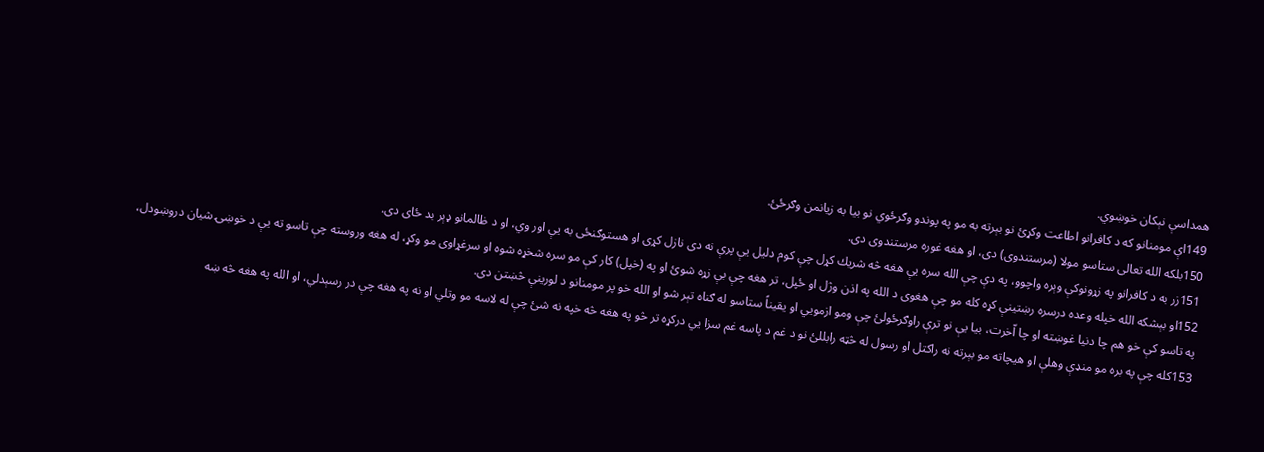همداسې نېكان خوښوي.
149اې مومنانو كه د كافرانو اطاعت وكړئ نو بېرته به مو په پوندو وګرځوي نو بيا به زيانمن وګرځئ.
150بلکه الله تعالی ستاسو مولا (مرستندوی) دی، او هغه غوره مرستندوی دی.
151زر به د كافرانو په زړونوكې وېره واچوو، په دې چې الله سره يې هغه څه شريك كړل چې كوم دليل يې پرې نه دى نازل كړى او هستوګنځى به يې اور وي، او د ظالمانو ډېر بد ځاى دى.
152او بېشكه الله خپله وعده درسره رښتينې كړه كله مو چې هغوى د الله په اذن وژل او ځپل، تر هغه چې بې زړه شوئ او په (خپل) كار كې مو سره شخړه شوه او سرغړاوى مو وكړ، له هغه وروسته چې تاسو ته يې د خوښۍ شيان دروښودل، په تاسو كې خو هم چا دنيا غوښته او چا اّخرت، بيا يې نو ترې راوګرځولئ چې ومو ازمويي او يقيناً ستاسو له ګناه تېر شو او الله خو پر مومنانو د لورينې څښتن دى.
153كله چې په بره مو منډې وهلې او هيچاته مو بېرته نه راكتل او رسول له څټه رابللئ نو د غم د پاسه غم سزا يي دركړه تر څو په هغه څه خپه نه شئ چې له لاسه مو وتلي او نه په هغه چې در رسېدلي، او الله په هغه څه ښه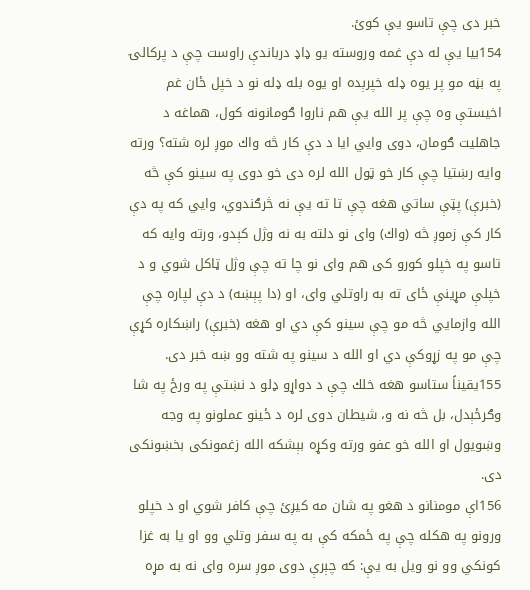خبر دى چې تاسو يې كوئ.
154بيا يې له دې غمه وروسته يو ډاډ درباندې راوست چې د پركالۍ په بڼه مو پر يوه ډله خپرېده او يوه بله ډله نو د خپل ځان غم اخيستې وه چې پر الله يې هم ناروا ګومانونه كول، هماغه د جاهليت ګومان، دوى وايي ايا د دې كار څه واك موږ لره شته؟ ورته وايه رښتيا چې كار خو ټول الله لره دى خو دوى په سينو كې څه (خبرې) پټې ساتي هغه چې تا ته يې نه څرګندوي، وايي كه په دې كار كې زموږ څه (واك) واى نو دلته به نه وژل كېدو، ورته وايه كه تاسو په خپلو كورو كى هم واى نو چا ته چې وژل ټاكل شوي و د خپلې مړينې ځاى ته به راوتلي واى، او (دا پېښه) د دې لپاره چې الله وازمايي څه مو چې سينو كې دي او هغه (خبرې) راښكاره كړې چې مو په زړوكې دي او الله د سينو په شته وو ښه خبر دى.
155يقيناً ستاسو هغه خلك چې د دواړو ډلو د نښتې په ورځ په شا وګرځېدل، بل څه نه و، شيطان دوى لره د ځينو عملونو په وجه وښويول او الله خو عفو ورته وكړه بېشكه الله زغمونكى بخښونكى دى.
156اې مومنانو د هغو په شان مه كيږئ چې كافر شوي او د خپلو ورونو په هكله چې په ځمكه كې به په سفر وتلي وو او يا به غزا كونكي وو نو ويل به يې: كه چېرې دوى موږ سره واى نه به مړه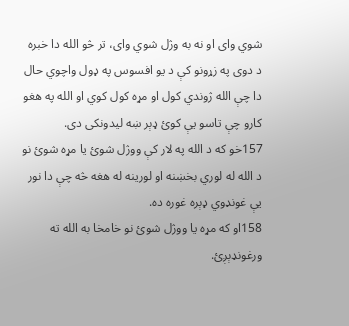شوي وای او نه به وژل شوي وای، تر څو الله دا خبره د دوى په زړونو كې د يو افسوس په ډول واچوي حال دا چې الله ژوندي كول او مړه كول كوي او الله په هغو كارو چې تاسو يې كوئ ډېر ښه ليدونكى دى.
157خو كه د الله په لار كې ووژل شوئ يا مړه شوئ نو د الله له لوري بخښنه او لورينه له هغه څه چې دا نور يې غونډوي ډېره غوره ده.
158او كه مړه يا ووژل شوئ نو خامخا به الله ته ورغونډېږئ.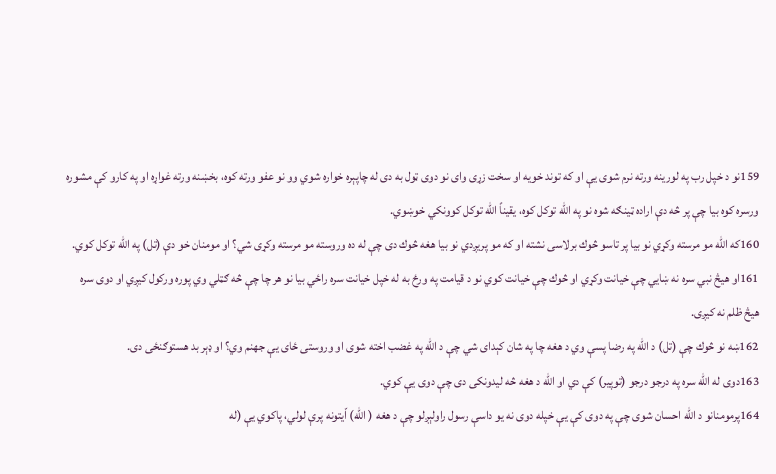159نو د خپل رب په لورينه ورته نرم شوى يې او كه توند خويه او سخت زړى واى نو دوى ټول به دى له چاپېره خواره شوي وو نو عفو ورته كوه، بخښنه ورته غواړه او په كارو كې مشوره ورسره كوه بيا چې پر څه دې اراده ټينګه شوه نو په الله توكل كوه، يقيناً الله توكل كوونكي خوښوي.
160كه الله مو مرسته وكړي نو بيا پر تاسو څوك برلاسى نشته او كه مو پريږدي نو بيا هغه څوك دى چې له ده وروسته مو مرسته وكړى شي؟ او مومنان خو دې (تل) په الله توكل كوي.
161او هيڅ نبي سره نه ښايي چې خيانت وكړي او څوك چې خيانت كوي نو د قيامت په ورځ به له خپل خيانت سره راځي بيا نو هر چا چې څه ګټلي وي پوره وركول كيږي او دوى سره هيڅ ظلم نه كيږى.
162ښه نو څوك چې (تل) د الله په رضا پسې وي د هغه چا په شان كېداى شي چې د الله په غضب اخته شوى او وروستى ځاى يې جهنم وي؟ او ډېر بد هستوګنځى دى.
163دوى له الله سره په درجو درجو (توپير) كې دي او الله د هغه څه ليدونكى دى چې دوى يې كوي.
164پرمومنانو د الله احسان شوى چې په دوى كې يې خپله دوى نه يو داسې رسول راولېږلو چې د هغه ( الله) اّيتونه پرې لولي، پاكوي يې (له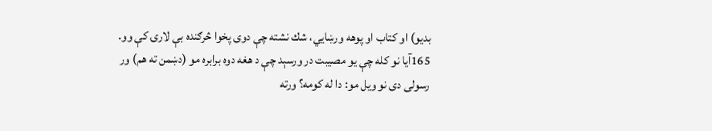بديو) او كتاب او پوهه ورښايي، شك نشته چې دوى پخوا څرګنده بې لارۍ كې وو.
165آيا نو كله چې يو مصيبت در ورسېد چې د هغه دوه برابره مو (دښمن ته هم) ور رسولى دى نو ويل مو: دا له كومه؟ ورته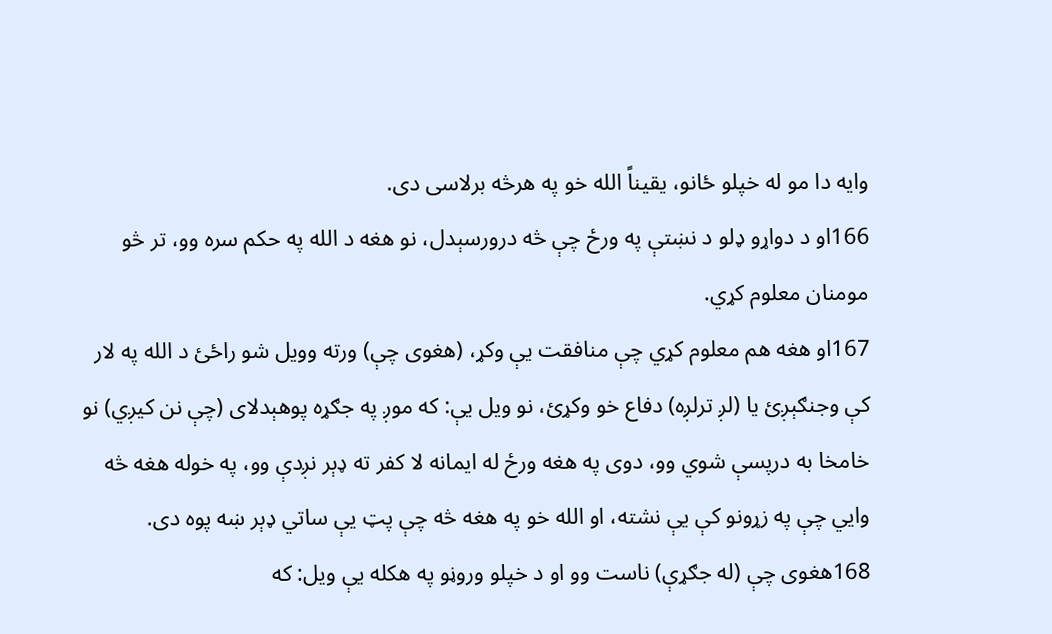وايه دا مو له خپلو ځانو، يقيناً الله خو په هرڅه برلاسی دى.
166او د دواړو ډلو د نښتې په ورځ چې څه درورسېدل، نو هغه د الله په حكم سره وو، تر څو مومنان معلوم كړي.
167او هغه هم معلوم كړي چې منافقت يې وكړ، (هغوى چې) ورته وويل شو راځئ د الله په لار كې وجنګېږئ يا (لږ ترلږه) دفاع خو وكړئ، نو ويل يې: كه موږ په جګړه پوهېدلاى (چې نن كيږي) نو خامخا به درپسې شوي وو، دوى په هغه ورځ له ايمانه لا كفر ته ډېر نږدې وو، په خوله هغه څه وايي چې په زړونو كې يې نشته، او الله خو په هغه څه چې پټ يې ساتي ډېر ښه پوه دى.
168هغوى چې (له جګړې) ناست وو او د خپلو وروڼو په هكله يې ويل: كه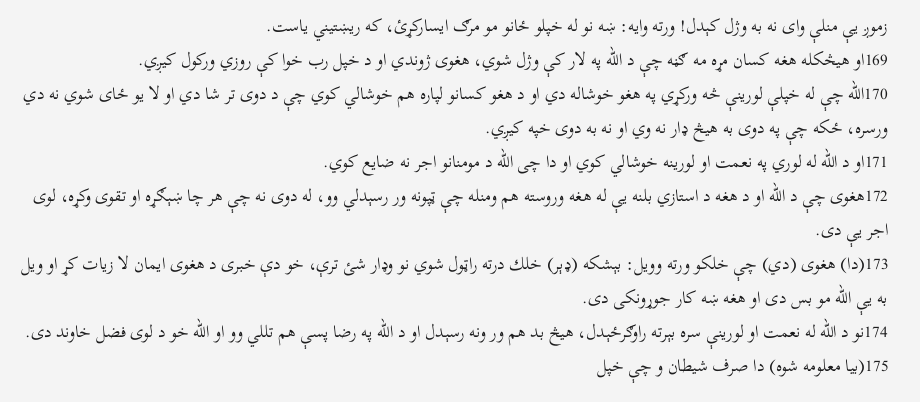زموږ يې منلې واى نه به وژل كېدل! ورته وايه: ښه نو له خپلو ځانو مو مرګ ايساركړئ، كه ریښتيني ياست.
169او هيڅكله هغه كسان مړه مه ګڼه چې د الله په لار كې وژل شوي، هغوى ژوندي او د خپل رب خوا كې روزي وركول كيږي.
170الله چې له خپلې لورينې څه وركړي په هغو خوشاله دي او د هغو كسانو لپاره هم خوشالي كوي چې د دوى تر شا دي او لا يو ځاى شوي نه دي ورسره، ځكه چې په دوى به هيڅ ډار نه وي او نه به دوى خپه كيږي.
171او د الله له لوري په نعمت او لورينه خوشالي كوي او دا چى الله د مومنانو اجر نه ضايع كوي.
172هغوى چې د الله او د هغه د استازي بلنه يې له هغه وروسته هم ومنله چې ټپونه ور رسېدلي وو، له دوى نه چې هر چا ښېګړه او تقوى وكړه، لوى اجر يې دى.
173(دا) هغوى (دي) چې خلكو ورته وويل: بېشكه (ډېر) خلك درته راټول شوي نو وډار شئ ترې، خو دې خبرى د هغوى ايمان لا زيات كړ او ويل به يې الله مو بس دى او هغه ښه كار جوړونكى دى.
174نو د الله له نعمت او لورينې سره بېرته راوګرځېدل، هيڅ بد هم ور ونه رسېدل او د الله په رضا پسې هم تللي وو او الله خو د لوى فضل خاوند دى.
175(بيا معلومه شوه) دا صرف شيطان و چې خپل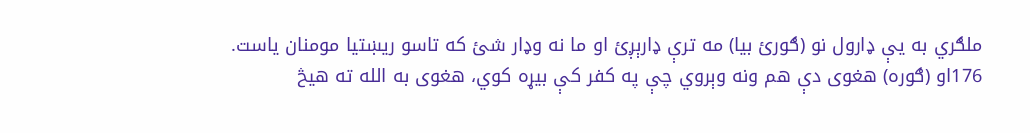ملګري به يې ډارول نو (ګورئ بيا) مه ترې ډارېږئ او ما نه وډار شئ كه تاسو ریښتيا مومنان ياست.
176او (ګوره) هغوى دې هم ونه وېروي چې په كفر كې بیړه کوي، هغوى به الله ته هيڅ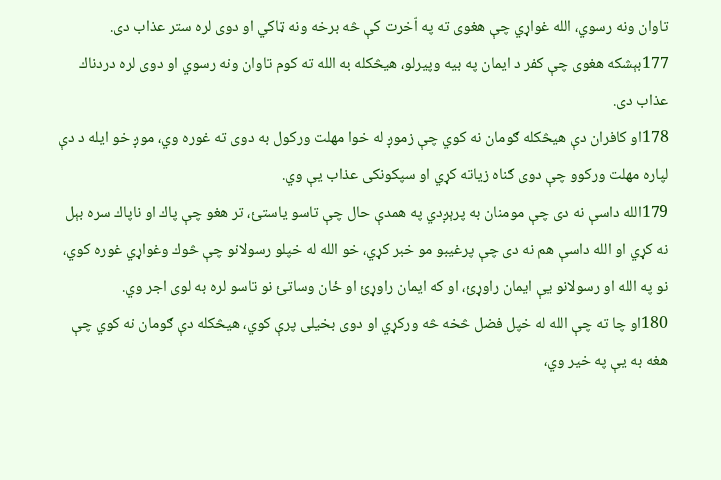تاوان ونه رسوي، الله غواړي چې هغوى ته په اّخرت كې څه برخه ونه ټاكي او دوى لره ستر عذاب دى.
177بېشكه هغوى چې كفر د ايمان په بيه وپيرلو، هيڅكله به الله ته كوم تاوان ونه رسوي او دوى لره دردناك عذاب دى.
178او كافران دې هيڅكله ګومان نه كوي چې زموږ له خوا مهلت وركول به دوى ته غوره وي، موږ خو ايله د دې لپاره مهلت وركوو چې دوى ګناه زياته كړي او سپكونكى عذاب يې وي.
179الله داسې نه دى چې مومنان به پرېږدي په همدې حال چې تاسو ياستئ، تر هغو چې پاك او ناپاك سره بېل نه كړي او الله داسې هم نه دى چې پرغيبو مو خبر كړي، خو الله له خپلو رسولانو چې څوك وغواړي غوره كوي، نو په الله او رسولانو يې ايمان راوړئ، او كه ايمان راوړئ او ځان وساتئ نو تاسو لره به لوى اجر وي.
180او چا ته چې الله له خپل فضل څخه څه وركړي او دوى بخيلى پرې كوي، هيڅكله دې ګومان نه كوي چې هغه به يې په خير وي،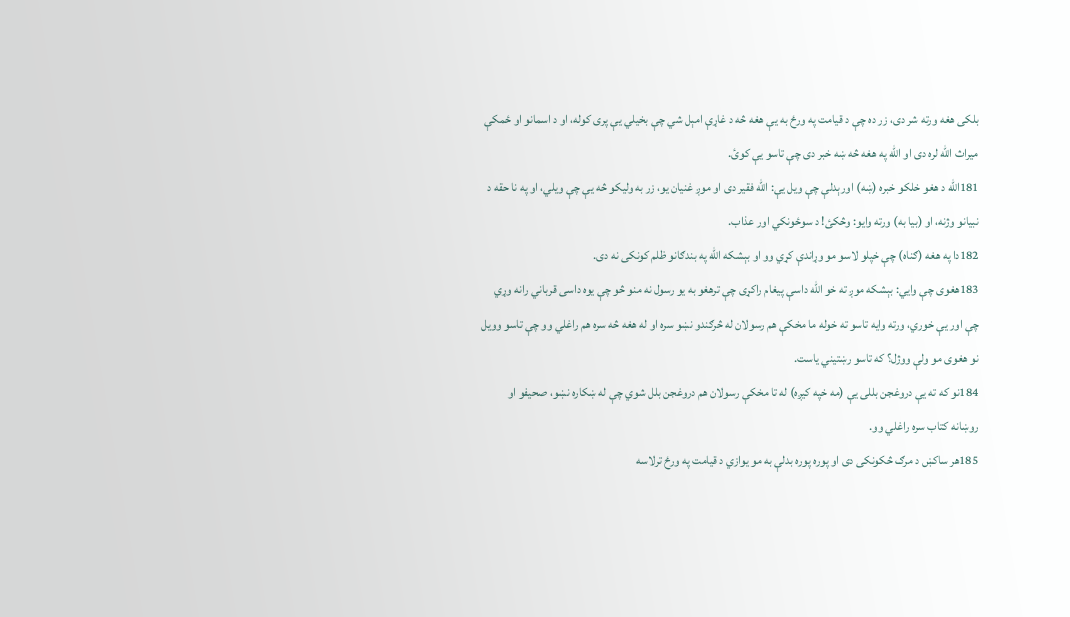بلكى هغه ورته شر دى، زر ده چې د قيامت په ورځ به يې هغه څه د غاړې امېل شي چې بخيلي يې پرى كوله، او د اسمانو او ځمكې ميراث الله لره دى او الله په هغه څه ښه خبر دى چې تاسو يې كوئ.
181الله د هغو خلكو خبره (ښه) اورېدلې چې ويل يې: الله فقير دى او موږ غنيان یو، زر به وليكو څه یې چې ويلي، او په نا حقه د نبيانو وژنه، او (بيا به) ورته وايو: وڅكئ! د سوځونكي اور عذاب.
182دا په هغه (ګناه) چې خپلو لاسو مو وړاندې كړي وو او بېشكه الله په بندګانو ظلم كونكى نه دى.
183هغوى چې وايي: بېشكه موږ ته خو الله داسې پيغام راكړى چې ترهغو به يو رسول نه منو څو چې يوه داسى قرباني رانه وړي چې اور يې خوري، ورته وايه تاسو ته خوله ما مخكې هم رسولان له څرګندو نښو سره او له هغه څه سره هم راغلي وو چې تاسو وويل نو هغوى مو ولې ووژل؟ كه تاسو رښتيني ياست.
184نو كه ته يې دروغجن بللى يې (مه خپه كيږه) له تا مخكې رسولان هم دروغجن بلل شوي چې له ښكاره نښو، صحيفو او روښانه كتاب سره راغلي وو.
185هر ساكښ د مرګ څكونكى دى او پوره پوره بدلې به مو يوازي د قيامت په ورځ ترلاسه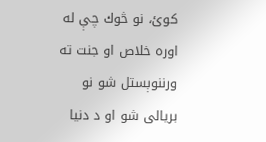كوئ، نو څوك چې له اوره خلاص او جنت ته ورننوېستل شو نو بريالى شو او د دنيا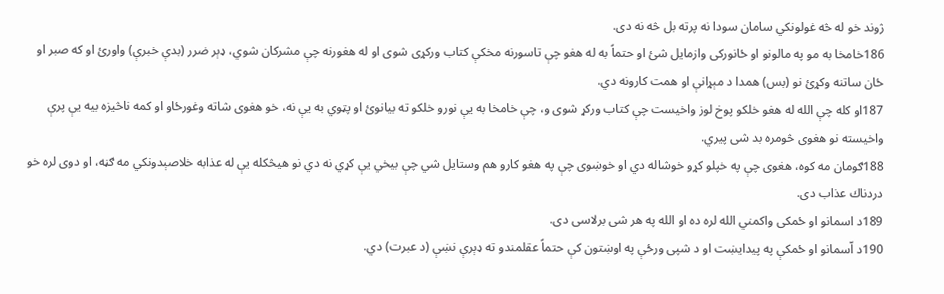ژوند خو له څه غولونكي سامان سودا نه پرته بل څه نه دى.
186خامخا به مو په مالونو او ځانوركى وازمايل شئ او حتماً به له هغو چې تاسورنه مخكې كتاب وركړى شوى او له هغورنه چې مشركان شوي، ډېر ضرر (بدې خبرې) واورئ او كه صبر او ځان ساتنه وكړئ نو (بس) همدا د مېړانې او همت كارونه دي.
187او كله چې الله له هغو خلكو پوخ لوز واخيست چې كتاب وركړ شوى و، چې خامخا به يې نورو خلكو ته بيانوئ او پټوي به يې نه، خو هغوى شاته وغورځاو او كمه ناڅيزه بيه يې پرې واخيسته نو هغوى څومره بد شى پيري.
188ګومان مه كوه، هغوى چې په خپلو كړو خوشاله دي او خوښوى چې په هغو كارو هم وستايل شي چې بيخي يې كړي نه دي نو هيڅكله يې له عذابه خلاصېدونكي مه ګڼه، او دوى لره خو دردناك عذاب دى.
189د اسمانو او ځمكى واكمني الله لره ده او الله په هر شى برلاسى دى.
190د اّسمانو او ځمكې په پيدايښت او د شپى ورځې په اوښتون كې حتماً عقلمندو ته ډېرې نښې (د عبرت) دي.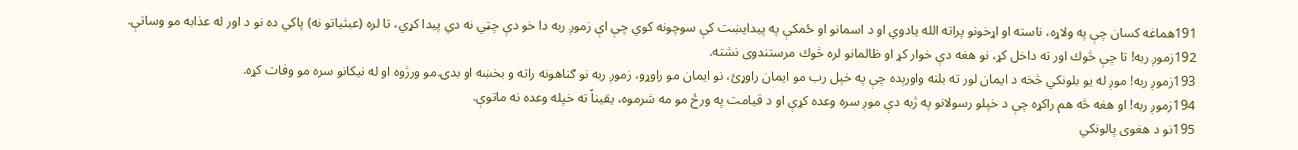191هماغه كسان چې په ولاړه، ناسته او اړخونو پراته الله يادوي او د اسمانو او ځمكې په پيدايښت كې سوچونه كوي چې اې زموږ ربه دا خو دې چټي نه دي پيدا كړي، تا لره (عبثياتو نه) پاكي ده نو د اور له عذابه مو وساتې.
192زموږ ربه! تا چې څوك اور ته داخل كړ، نو هغه دې خوار كړ او ظالمانو لره څوك مرستندوى نشته.
193زموږ ربه! موږ له يو بلونكي څخه د ايمان لور ته بلنه واورېده چې په خپل رب مو ايمان راوړئ، نو ايمان مو راوړو، زموږ ربه نو ګناهونه راته و بخښه او بدۍ مو ورژوه او له نيكانو سره مو وفات كړه.
194زموږ ربه! او هغه څه هم راكړه چې د خپلو رسولانو په ژبه دې موږ سره وعده كړې او د قيامت په ورځ مو مه شرموه، يقيناً ته خپله وعده نه ماتوې.
195نو د هغوی پالونکي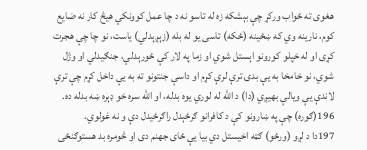هغوى ته ځواب وركړ چې بېشكه زه له تاسو نه د چا عمل كوونكي هيڅ كار نه ضايع كوم، نارينه وي كه ښځينه (ځكه) تاسى يو له بله (زېږېدلي) ياست، نو چا چې هجرت كړى او له خپلو كورونو اېستل شوي او زما په لار كې ځورېدلي، جنګيدلي او وژل شوي، نو خامخا به يې بدۍ ترې لرې كړم او داسې جنتونو ته به يې داخل كړم چې ترې لاندې يې ويالې بهيږي (دا) د الله له لوري يوه بدله، او الله سره خو ډېره ښه بدله ده.
196(ګوره) چې په ښارونو كې د كافرانو ګرځېدل راګرځيدل دې و نه غولوي.
197دا د لږو (ورځو) ګټه اخيستل دي بيا يې ځاى جهنم دى او څومره بد هستوګنځى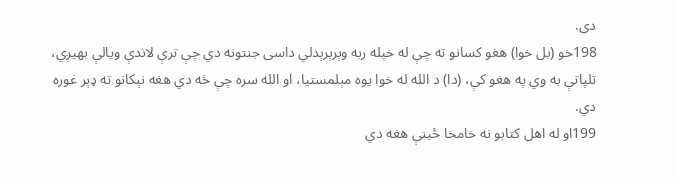دى.
198خو (بل خوا) هغو كسانو ته چې له خپله ربه وېرېرېدلي داسى جنتونه دي چې ترې لاندې ويالې بهيږي، تلپاتې به وي په هغو كې، (دا) د الله له خوا يوه مېلمستيا، او الله سره چې څه دي هغه نېكانو ته ډېر غوره دي.
199او له اهل كتابو نه خامخا ځينې هغه دي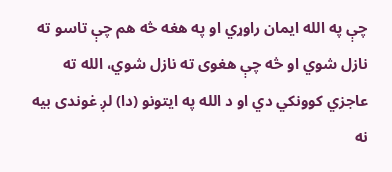چې په الله ايمان راوړي او په هغه څه هم چې تاسو ته نازل شوي او څه چې هغوى ته نازل شوي، الله ته عاجزي كوونكي دي او د الله په ايتونو (دا) لږ غوندى بيه نه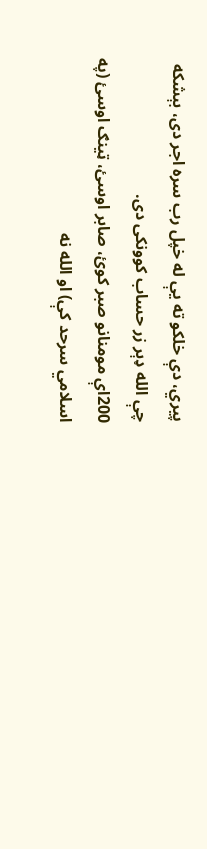پيري، دې خلكو ته يې له خپل رب سره اجر دى، بېشكه چې الله ډېر زر حساب كوونكى دى.
200اې مومنانو صبر كوئ، صابر اوسئ، ټينګ اوسئ (په اسلامي سرحد كې) او الله نه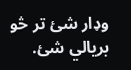وډار شئ تر څو بريالي شئ.